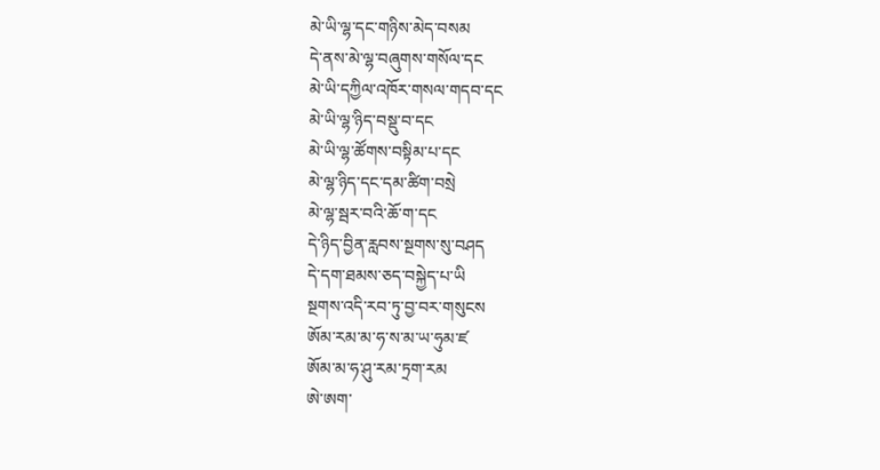མེ་ཡི་ལྷ་དང་གཉིས་མེད་བསམ
དེ་ནས་མེ་ལྷ་བཞུགས་གསོལ་དང
མེ་ཡི་དཀྱིལ་འཁོར་གསལ་གདབ་དང
མེ་ཡི་ལྷ་ཉིད་བསྡུ་བ་དང
མེ་ཡི་ལྷ་ཚོགས་བསྟིམ་པ་དང
མེ་ལྷ་ཉིད་དང་དམ་ཚིག་བསྲེ
མེ་ལྷ་སྦར་བའི་ཆོ་ག་དང
དེ་ཉིད་བྱིན་རླབས་སྔགས་སུ་བཤད
དེ་དག་ཐམས་ཅད་བསྐྱེད་པ་ཡི
སྔགས་འདི་རབ་ཏུ་བྱ་བར་གསུངས
ཨོམ་རམ་མ་ཧ་ས་མ་ཡ་ཧུམ་ཛ
ཨོམ་མ་ཧ་ཤུ་རམ་ཏྲག་རམ
ཨེ་ཨག་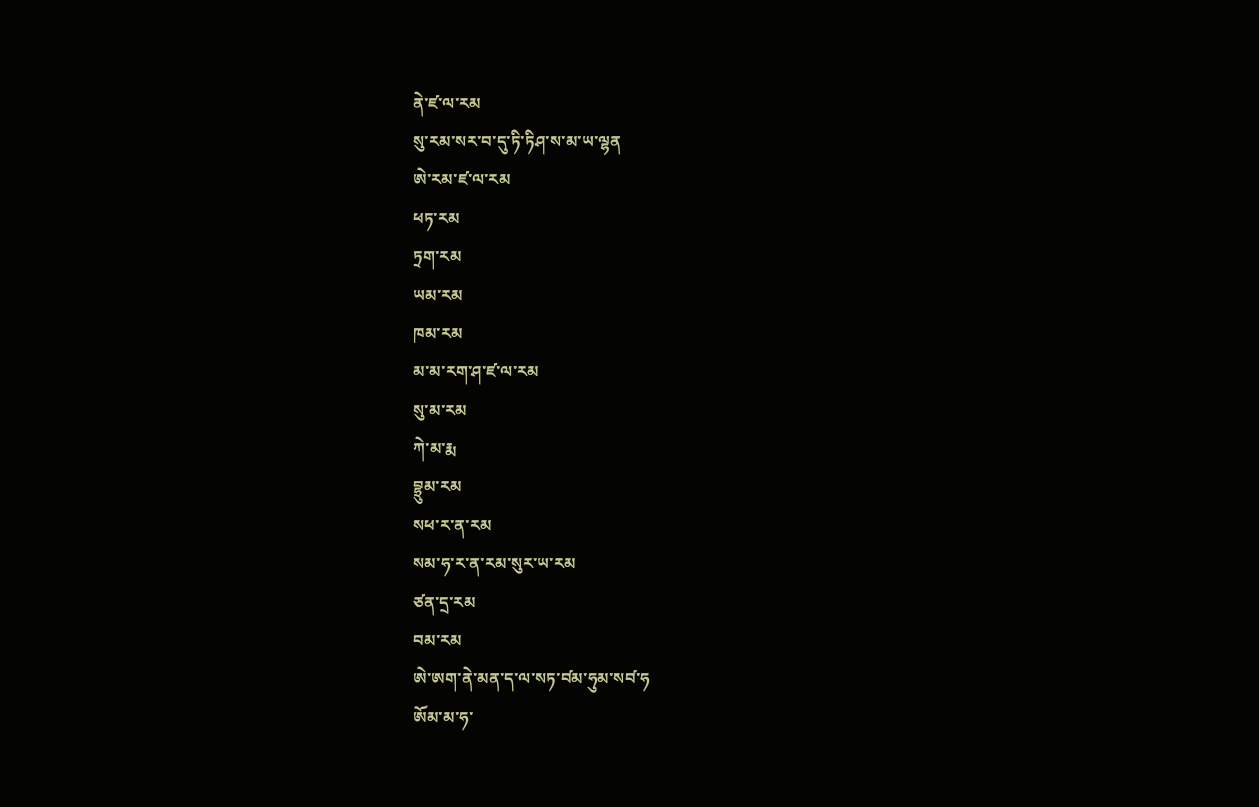ནེ་ཛ་ལ་རམ
སུ་རམ་སར་བ་དུ་ཏི་ཏིཤ་ས་མ་ཡ་ལྷན
ཨེ་རམ་ཛ་ལ་རམ
ཕཏ་རམ
ཏྲག་རམ
ཡམ་རམ
ཁམ་རམ
མ་མ་རག་ཤ་ཛ་ལ་རམ
སུ་མ་རམ
ཀེ་མ་རྨ
བྷྲུམ་རམ
སཕ་ར་ན་རམ
སམ་ཧ་ར་ན་རམ་སུར་ཡ་རམ
ཙན་དྲ་རམ
བམ་རམ
ཨེ་ཨག་ནེ་མན་ད་ལ་སཏ་བ༹མ་ཧུམ་སབ༹་ཧ
ཨོམ་མ་ཧ་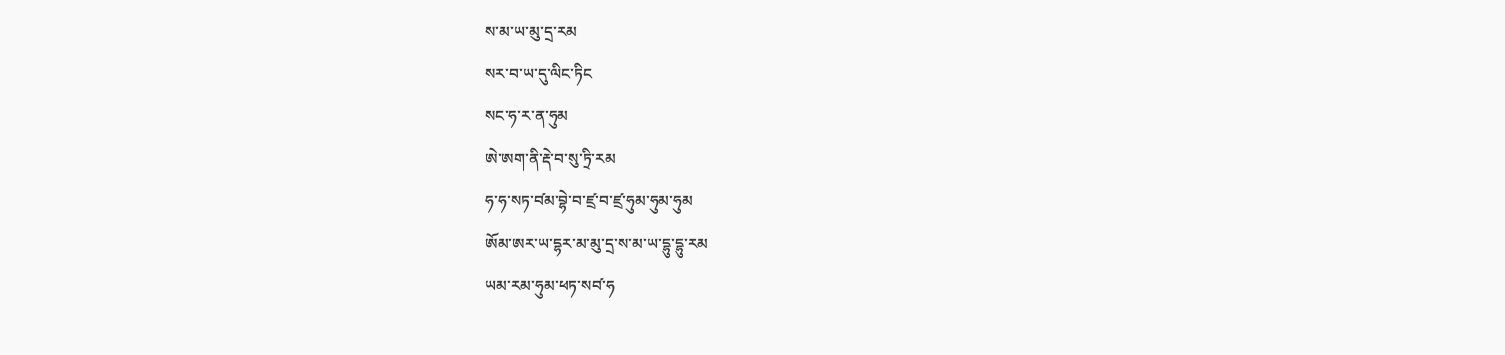ས་མ་ཡ་མུ་དྲ་རམ
སར་བ་ཡ་དུ་ལིང་ཏིང
སང་ཧ་ར་ན་ཧུམ
ཨེ་ཨག་ནི་རྡེ་བ་སུ་ཏྲི་རམ
ཧ་ཧ་སཏ་བ༹མ་བྷེ་བ་ཛྲ་བ་ཛྲ་ཧུམ་ཧུམ་ཧུམ
ཨོམ་ཨར་ཡ་དྷར་མ་མུ་དྲ་ས་མ་ཡ་དྷུ་དྷུ་རམ
ཡམ་རམ་ཧུམ་ཕཏ་སབ༹་ཧ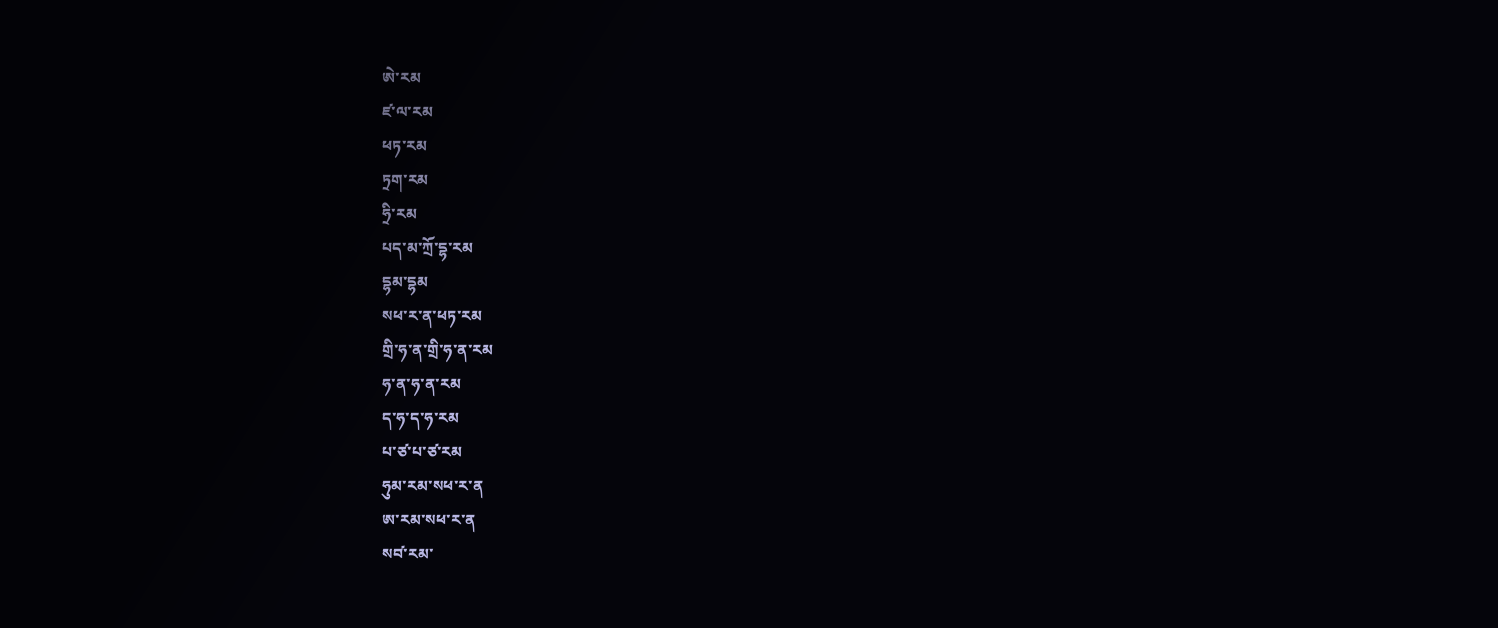ཨེ་རམ
ཛ་ལ་རམ
ཕཏ་རམ
ཏྲག་རམ
ཧྲི་རམ
པད་མ་ཀྲོ་དྷ་རམ
དྷམ་དྷམ
སཕ་ར་ན་ཕཏ་རམ
གྲི་ཧ་ན་གྲི་ཧ་ན་རམ
ཧ་ན་ཧ་ན་རམ
ད་ཧ་ད་ཧ་རམ
པ་ཙ་པ་ཙ་རམ
ཧུམ་རམ་སཕ་ར་ན
ཨ་རམ་སཕ་ར་ན
སབ༹་རམ་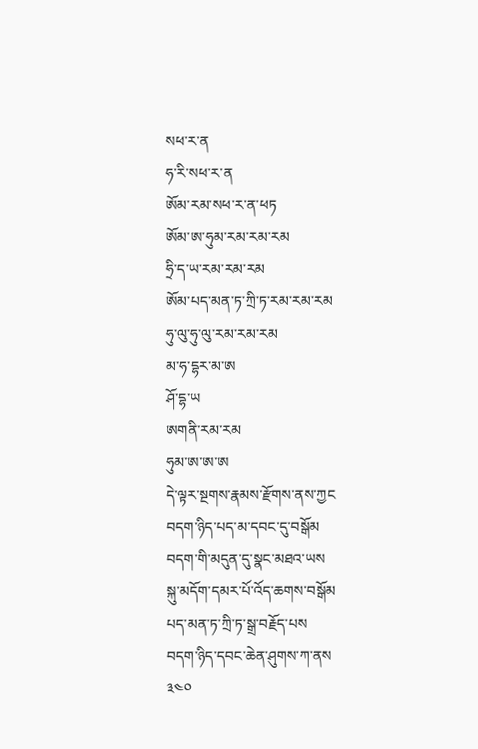སཕ་ར་ན
ཧ་རི་སཕ་ར་ན
ཨོམ་རམ་སཕ་ར་ན་ཕཏ
ཨོམ་ཨ་ཧུམ་རམ་རམ་རམ
ཧྲི་ད་ཡ་རམ་རམ་རམ
ཨོམ་པད་མན་ཏ་ཀྲི་ཏ་རམ་རམ་རམ
ཧུ་ལུ་ཧུ་ལུ་རམ་རམ་རམ
མ་ཧ་དྷར་མ་ཨ
ཤོ་དྷ་ཡ
ཨགནི་རམ་རམ
ཧུམ་ཨ་ཨ་ཨ
དེ་ལྟར་སྔགས་རྣམས་རྫོགས་ནས་ཀྱང
བདག་ཉིད་པད་མ་དབང་དུ་བསྒོམ
བདག་གི་མདུན་དུ་སྣང་མཐའ་ཡས
སྐུ་མདོག་དམར་པོ་འོད་ཆགས་བསྒོམ
པད་མན་ཏ་ཀྲི་ཏ་སྒྲ་བརྗོད་པས
བདག་ཉིད་དབང་ཆེན་ཤུགས་ཀ་ནས
༣༤༠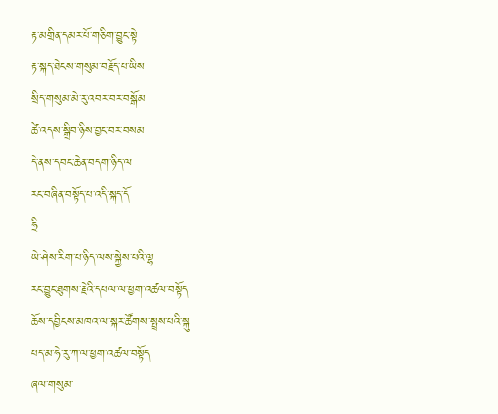རྟ་མགྲིན་དམར་པོ་གཅིག་བྱུང་སྟེ
རྟ་སྐད་ཐེངས་གསུམ་བརྗོད་པ་ཡིས
སྲིད་གསུམ་མེ་རུ་འབར་བར་བསྒོམ
ཚེ་འདས་སྒྲིབ་ཉིས་བྱང་བར་བསམ
དེ་ནས་དབང་ཆེན་བདག་ཉིད་ལ
རང་བཞིན་བསྟོད་པ་འདི་སྐད་དོ
ཧྲི
ཡེ་ཤེས་རིག་པ་ཉིད་ལས་སྐྱེས་པའི་ལྷ
རང་བྱུང་ཐུགས་རྗེའི་དཔལ་ལ་ཕྱག་འཚལ་བསྟོད
ཆོས་དབྱིངས་མཁའ་ལ་སྐར་ཚོགས་སྤྲས་པའི་སྐུ
པད་མ་ཧེ་རུ་ཀ་ལ་ཕྱག་འཚལ་བསྟོད
ཞལ་གསུམ་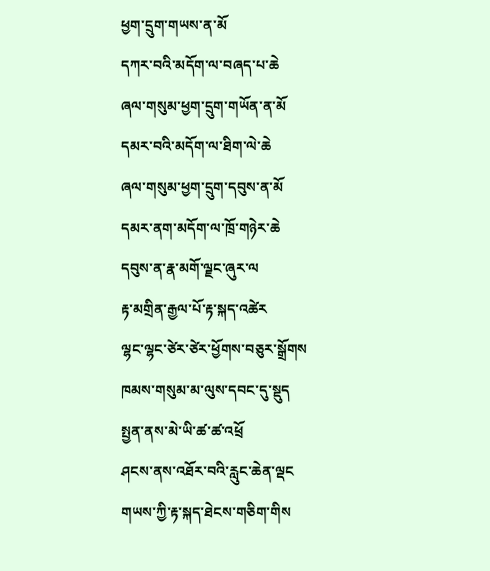ཕྱག་དྲུག་གཡས་ན་མོ
དཀར་བའི་མདོག་ལ་བཞད་པ་ཆེ
ཞལ་གསུམ་ཕྱག་དྲུག་གཡོན་ན་མོ
དམར་བའི་མདོག་ལ་ཐིག་ལེ་ཆེ
ཞལ་གསུམ་ཕྱག་དྲུག་དབུས་ན་མོ
དམར་ནག་མདོག་ལ་ཁྲོ་གཉེར་ཆེ
དབུས་ན་རྣ་མགོ་ལྗང་ཞུར་ལ
རྟ་མགྲིན་རྒྱལ་པོ་རྟ་སྐད་འཚེར
ལྷང་ལྷང་ཙེར་ཙེར་ཕྱོགས་བཅུར་སྒྲོགས
ཁམས་གསུམ་མ་ལུས་དབང་དུ་སྡུད
སྤྱན་ནས་མེ་ཡི་ཚ་ཚ་འཕྲོ
ཤངས་ནས་འཐོར་བའི་རླུང་ཆེན་ལྡང
གཡས་ཀྱི་རྟ་སྐད་ཐེངས་གཅིག་གིས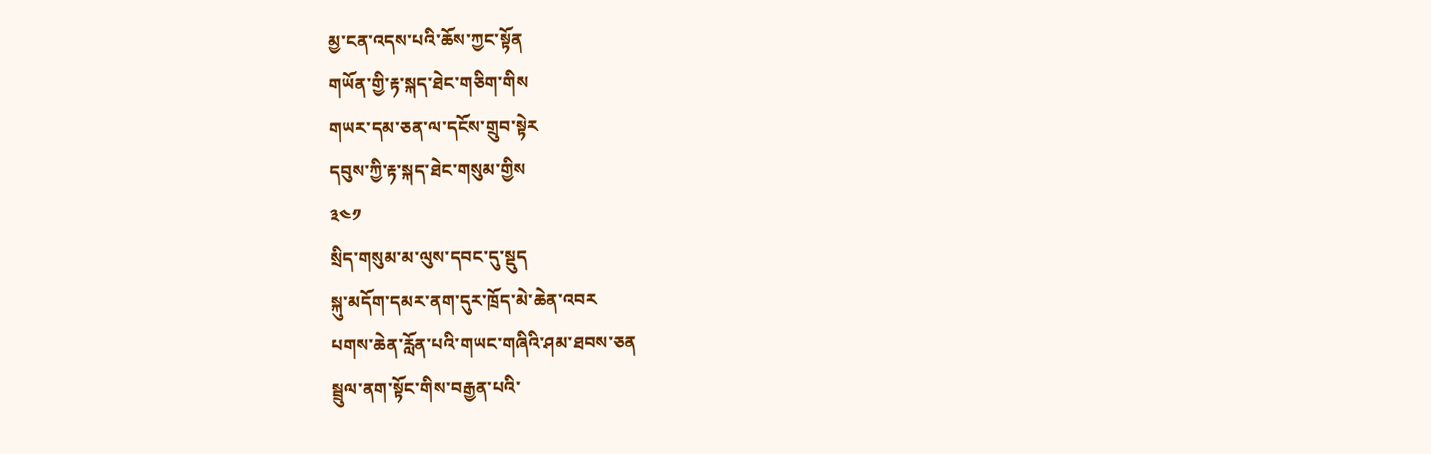མྱ་ངན་འདས་པའི་ཆོས་ཀྱང་སྟོན
གཡོན་གྱི་རྟ་སྐད་ཐེང་གཅིག་གིས
གཡར་དམ་ཅན་ལ་དངོས་གྲུབ་སྟེར
དབུས་ཀྱི་རྟ་སྐད་ཐེང་གསུམ་གྱིས
༣༤༡
སྲིད་གསུམ་མ་ལུས་དབང་དུ་སྡུད
སྐུ་མདོག་དམར་ནག་དུར་ཁྲོད་མེ་ཆེན་འབར
པགས་ཆེན་རློན་པའི་གཡང་གཞིའི་ཤམ་ཐབས་ཅན
སྦྲུལ་ནག་སྟོང་གིས་བརྒྱན་པའི་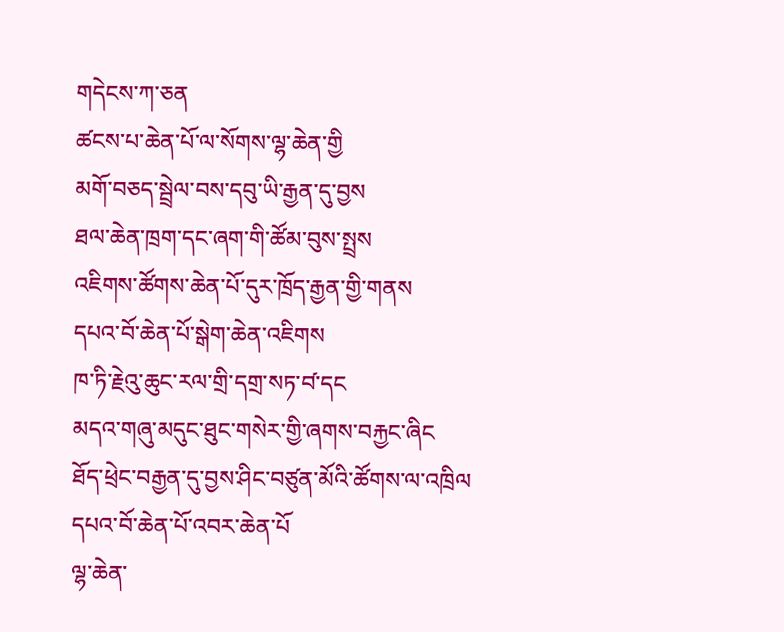གདེངས་ཀ་ཅན
ཚངས་པ་ཆེན་པོ་ལ་སོགས་ལྷ་ཆེན་གྱི
མགོ་བཅད་སྦྲེལ་བས་དབུ་ཡི་རྒྱན་དུ་བྱས
ཐལ་ཆེན་ཁྲག་དང་ཞག་གི་ཚོམ་བུས་སྤྲས
འཇིགས་ཚོགས་ཆེན་པོ་དུར་ཁྲོད་རྒྱན་གྱི་གནས
དཔའ་བོ་ཆེན་པོ་སྒེག་ཆེན་འཇིགས
ཁ་ཏི་རྗེའུ་ཆུང་རལ་གྲི་དགྲ་སཏ་བ༹་དང
མདའ་གཞུ་མདུང་ཐུང་གསེར་གྱི་ཞགས་བརྐྱང་ཞིང
ཐོད་ཕྲེང་བརྒྱན་དུ་བྱས་ཤིང་བཙུན་མོའི་ཚོགས་ལ་འཁྲིལ
དཔའ་བོ་ཆེན་པོ་འབར་ཆེན་པོ
ལྷ་ཆེན་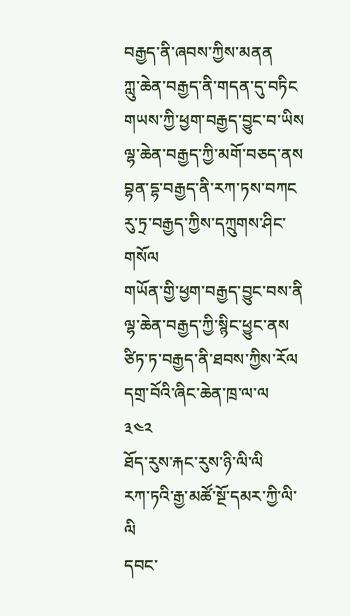བརྒྱད་ནི་ཞབས་ཀྱིས་མནན
ཀླུ་ཆེན་བརྒྱད་ནི་གདན་དུ་བཏིང
གཡས་ཀྱི་ཕྱག་བརྒྱད་བྱུང་བ་ཡིས
ལྷ་ཆེན་བརྒྱད་ཀྱི་མགོ་བཅད་ནས
བྷན་དྷ་བརྒྱད་ནི་རཀ་ཏས་བཀང
རུ་ཏྲ་བརྒྱད་ཀྱིས་དཀྲུགས་ཤིང་གསོལ
གཡོན་གྱི་ཕྱག་བརྒྱད་བྱུང་བས་ནི
ལྷ་ཆེན་བརྒྱད་ཀྱི་སྙིང་ཕྱུང་ནས
ཙིཏ་ཏ་བརྒྱད་ནི་ཐབས་ཀྱིས་རོལ
དགྲ་བོའི་ཞིང་ཆེན་ཁྲ་ལ་ལ
༣༤༢
ཐོད་རུས་རྐང་རུས་ཉི་ལི་ལི
རཀ་ཏའི་རྒྱ་མཚོ་སྔོ་དམར་ཀྱི་ལི་ལི
དབང་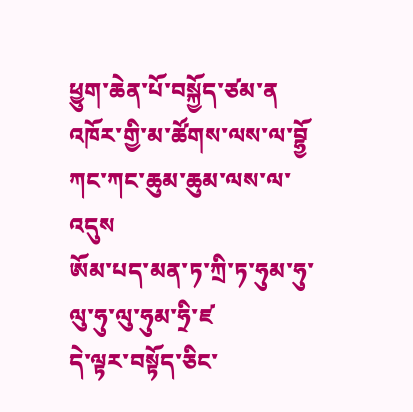ཕྱུག་ཆེན་པོ་བསྐྱོད་ཙམ་ན
འཁོར་གྱི་མ་ཚོགས་ལས་ལ་བྷྱོ
ཀང་ཀང་ཆུམ་ཆུམ་ལས་ལ་འདུས
ཨོམ་པད་མན་ཏ་ཀྲི་ཏ་ཧུམ་ཧུ་ལུ་ཧུ་ལུ་ཧུམ་ཧྲི་ཛ
དེ་ལྟར་བསྟོད་ཅིང་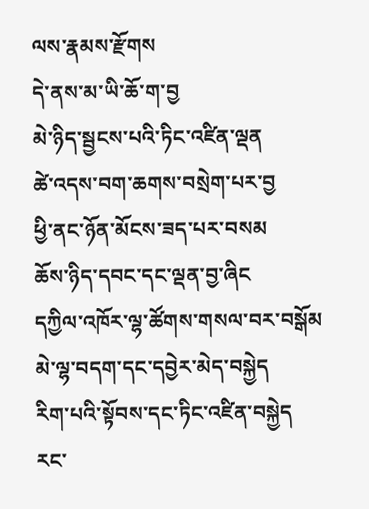ལས་རྣམས་རྫོགས
དེ་ནས་མ་ཡི་ཆོ་ག་བྱ
མེ་ཉིད་སྦྱངས་པའི་ཏིང་འཛིན་ལྡན
ཚེ་འདས་བག་ཆགས་བསྲེག་པར་བྱ
ཕྱི་ནང་ཉོན་མོངས་ཟད་པར་བསམ
ཆོས་ཉིད་དབང་དང་ལྡན་བྱ་ཞིང
དཀྱིལ་འཁོར་ལྷ་ཚོགས་གསལ་བར་བསྒོམ
མེ་ལྷ་བདག་དང་དབྱེར་མེད་བསྐྱེད
རིག་པའི་སྟོབས་དང་ཏིང་འཛིན་བསྐྱེད
རང་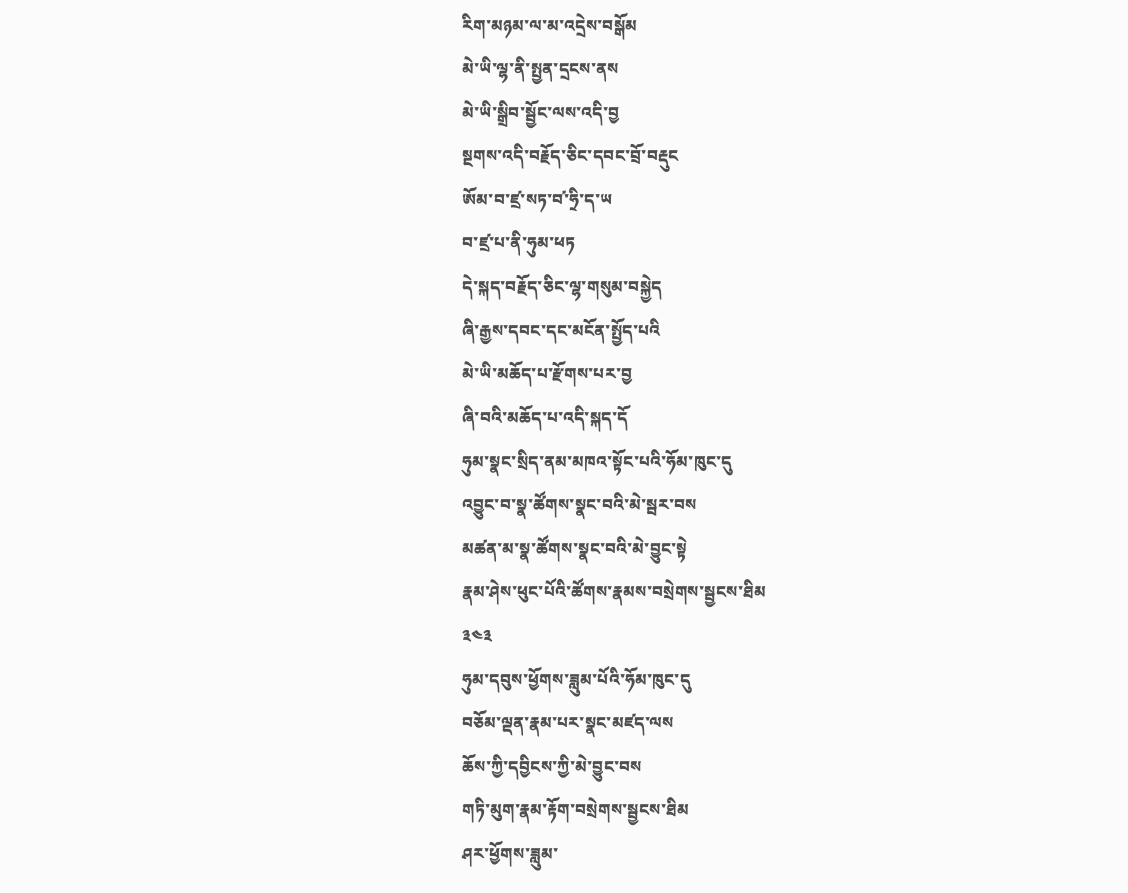རིག་མཉམ་ལ་མ་འདྲེས་བསྒོམ
མེ་ཡི་ལྷ་ནི་སྤྱན་དྲངས་ནས
མེ་ཡི་སྒྲིབ་སྦྱོང་ལས་འདི་བྱ
སྔགས་འདི་བརྗོད་ཅིང་དབང་བྲོ་བརྡུང
ཨོམ་བ་ཛྲ་སཏ་བ༹་ཧྲི་ད་ཡ
བ་ཛྲ་པ་ནི་ཧུམ་ཕཏ
དེ་སྐད་བརྗོད་ཅིང་ལྷ་གསུམ་བསྐྱེད
ཞི་རྒྱས་དབང་དང་མངོན་སྤྱོད་པའི
མེ་ཡི་མཆོད་པ་རྫོགས་པར་བྱ
ཞི་བའི་མཆོད་པ་འདི་སྐད་དོ
ཧུམ་སྣང་སྲིད་ནམ་མཁའ་སྟོང་པའི་ཧོམ་ཁུང་དུ
འབྱུང་བ་སྣ་ཚོགས་སྣང་བའི་མེ་སྦར་བས
མཚན་མ་སྣ་ཚོགས་སྣང་བའི་མེ་བྱུང་སྟེ
རྣམ་ཤེས་ཕུང་པོའི་ཚོགས་རྣམས་བསྲེགས་སྦྱངས་ཐིམ
༣༤༣
ཧུམ་དབུས་ཕྱོགས་ཟླུམ་པོའི་ཧོམ་ཁུང་དུ
བཅོམ་ལྡན་རྣམ་པར་སྣང་མཛད་ལས
ཆོས་ཀྱི་དབྱིངས་ཀྱི་མེ་བྱུང་བས
གཏི་མུག་རྣམ་རྟོག་བསྲེགས་སྦྱངས་ཐིམ
ཤར་ཕྱོགས་ཟླུམ་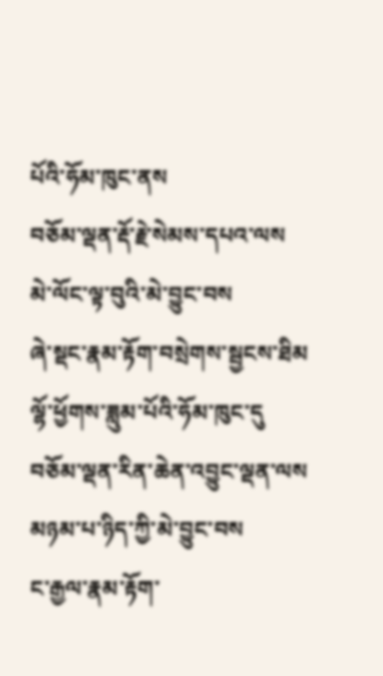པོའི་ཧོམ་ཁུང་ནས
བཅོམ་ལྡན་རྡོ་རྗེ་སེམས་དཔའ་ལས
མེ་ལོང་ལྟ་བུའི་མེ་བྱུང་བས
ཞེ་སྡང་རྣམ་རྟོག་བསྲེགས་སྦྱངས་ཐིམ
ལྷོ་ཕྱོགས་ཟླུམ་པོའི་ཧོམ་ཁུང་དུ
བཅོམ་ལྡན་རིན་ཆེན་འབྱུང་ལྡན་ལས
མཉམ་པ་ཉིད་ཀྱི་མེ་བྱུང་བས
ང་རྒྱལ་རྣམ་རྟོག་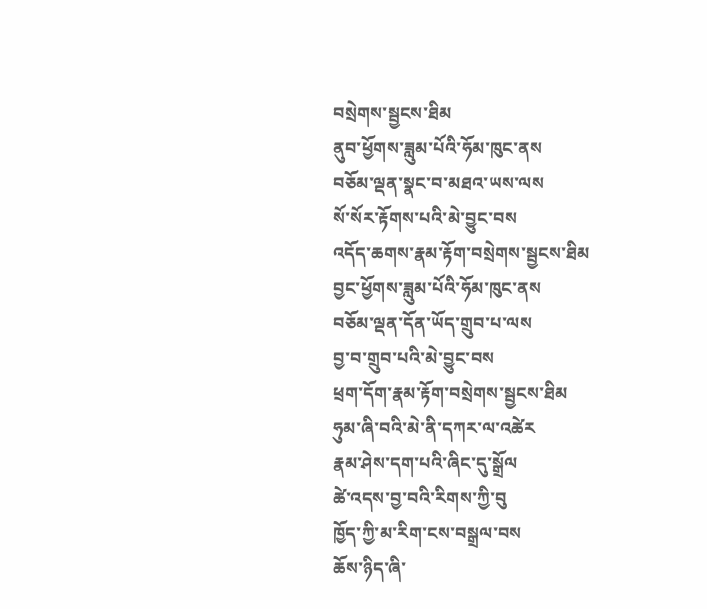བསྲེགས་སྦྱངས་ཐིམ
ནུབ་ཕྱོགས་ཟླུམ་པོའི་ཧོམ་ཁུང་ནས
བཅོམ་ལྡན་སྣང་བ་མཐའ་ཡས་ལས
སོ་སོར་རྟོགས་པའི་མེ་བྱུང་བས
འདོད་ཆགས་རྣམ་རྟོག་བསྲེགས་སྦྱངས་ཐིམ
བྱང་ཕྱོགས་ཟླུམ་པོའི་ཧོམ་ཁུང་ནས
བཅོམ་ལྡན་དོན་ཡོད་གྲུབ་པ་ལས
བྱ་བ་གྲུབ་པའི་མེ་བྱུང་བས
ཕྲག་དོག་རྣམ་རྟོག་བསྲེགས་སྦྱངས་ཐིམ
ཧུམ་ཞི་བའི་མེ་ནི་དཀར་ལ་འཚེར
རྣམ་ཤེས་དག་པའི་ཞིང་དུ་སྒྲོལ
ཚེ་འདས་བྱ་བའི་རིགས་ཀྱི་བུ
ཁྱོད་ཀྱི་མ་རིག་ངས་བསྒྲལ་བས
ཆོས་ཉིད་ཞི་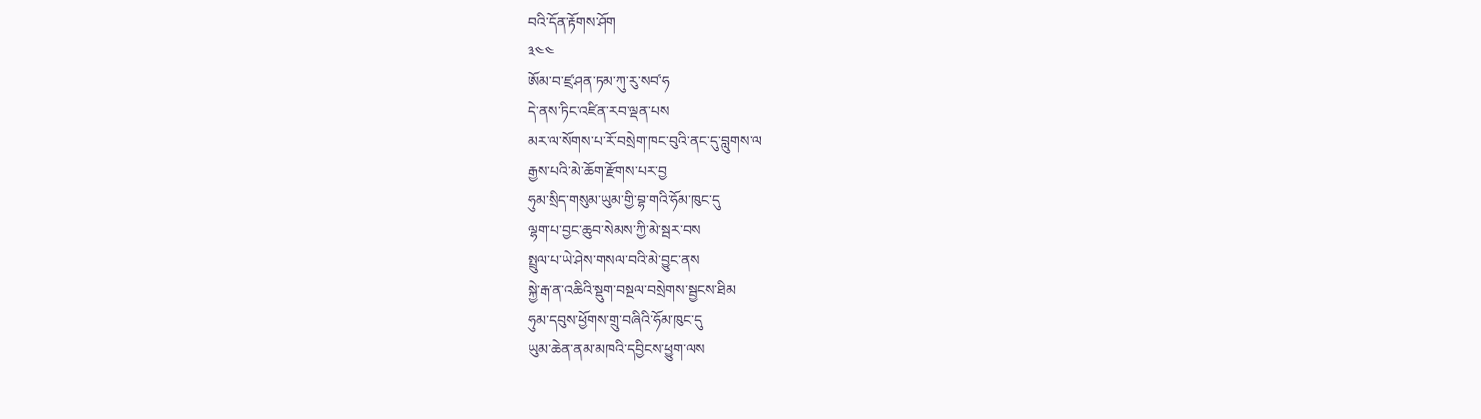བའི་དོན་རྟོགས་ཤོག
༣༤༤
ཨོམ་བ་ཛྲ་ཤན་ཏམ་ཀུ་རུ་སབ༹་ཧ
དེ་ནས་ཏིང་འཛིན་རབ་ལྡན་པས
མར་ལ་སོགས་པ་རོ་བསྲེག་ཁང་བུའི་ནང་དུ་བླུགས་ལ
རྒྱས་པའི་མེ་ཆོག་རྫོགས་པར་བྱ
ཧུམ་སྲིད་གསུམ་ཡུམ་གྱི་བྷ་གའི་ཧོམ་ཁུང་དུ
ལྷག་པ་བྱང་ཆུབ་སེམས་ཀྱི་མེ་སྦར་བས
སྤྲུལ་པ་ཡེ་ཤེས་གསལ་བའི་མེ་བྱུང་ནས
སྐྱེ་རྒ་ན་འཆིའི་སྡུག་བསྔལ་བསྲེགས་སྦྱངས་ཐིམ
ཧུམ་དབུས་ཕྱོགས་གྲུ་བཞིའི་ཧོམ་ཁུང་དུ
ཡུམ་ཆེན་ནམ་མཁའི་དབྱིངས་ཕྱུག་ལས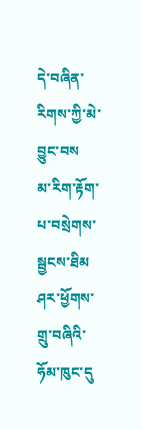དེ་བཞིན་རིགས་ཀྱི་མེ་བྱུང་བས
མ་རིག་རྟོག་པ་བསྲེགས་སྦྱངས་ཐིམ
ཤར་ཕྱོགས་གྲུ་བཞིའི་ཧོམ་ཁུང་དུ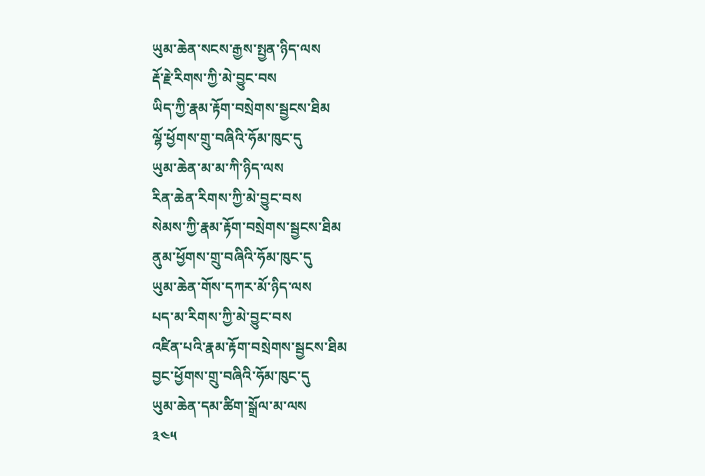ཡུམ་ཆེན་སངས་རྒྱས་སྤྱན་ཉིད་ལས
རྡོ་རྗེ་རིགས་ཀྱི་མེ་བྱུང་བས
ཡིད་ཀྱི་རྣམ་རྟོག་བསྲེགས་སྦྱངས་ཐིམ
ལྷོ་ཕྱོགས་གྲུ་བཞིའི་ཧོམ་ཁུང་དུ
ཡུམ་ཆེན་མ་མ་ཀི་ཉིད་ལས
རིན་ཆེན་རིགས་ཀྱི་མེ་བྱུང་བས
སེམས་ཀྱི་རྣམ་རྟོག་བསྲེགས་སྦྱངས་ཐིམ
ནུམ་ཕྱོགས་གྲུ་བཞིའི་ཧོམ་ཁུང་དུ
ཡུམ་ཆེན་གོས་དཀར་མོ་ཉིད་ལས
པད་མ་རིགས་ཀྱི་མེ་བྱུང་བས
འཛིན་པའི་རྣམ་རྟོག་བསྲེགས་སྦྱངས་ཐིམ
བྱང་ཕྱོགས་གྲུ་བཞིའི་ཧོམ་ཁུང་དུ
ཡུམ་ཆེན་དམ་ཚིག་སྒྲོལ་མ་ལས
༣༤༥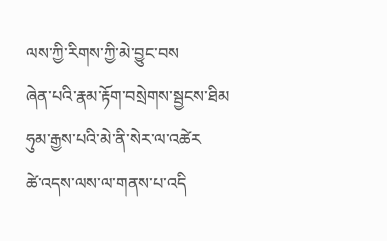ལས་ཀྱི་རིགས་ཀྱི་མེ་བྱུང་བས
ཞེན་པའི་རྣམ་རྟོག་བསྲེགས་སྦྱངས་ཐིམ
ཧུམ་རྒྱས་པའི་མེ་ནི་སེར་ལ་འཚེར
ཚེ་འདས་ལས་ལ་གནས་པ་འདི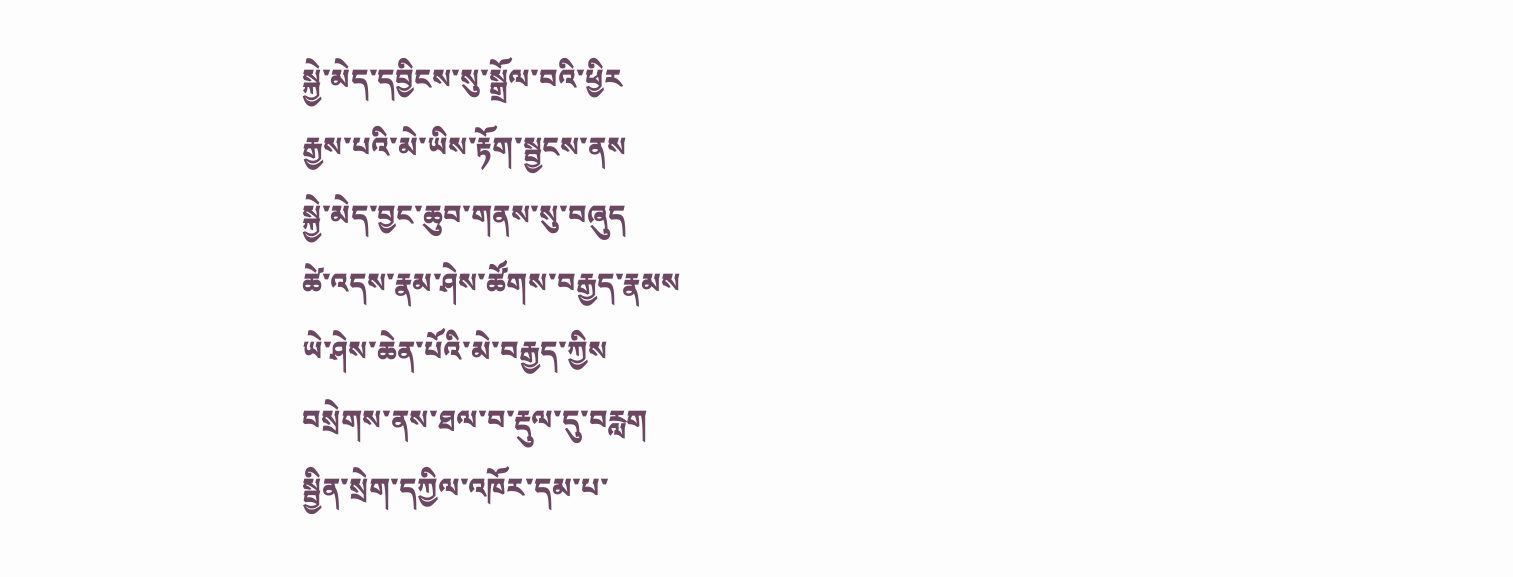སྐྱེ་མེད་དབྱིངས་སུ་སྒྲོལ་བའི་ཕྱིར
རྒྱས་པའི་མེ་ཡིས་རྟོག་སྦྱངས་ནས
སྐྱེ་མེད་བྱང་ཆུབ་གནས་སུ་བཞུད
ཚེ་འདས་རྣམ་ཤེས་ཚོགས་བརྒྱད་རྣམས
ཡེ་ཤེས་ཆེན་པོའི་མེ་བརྒྱད་ཀྱིས
བསྲེགས་ནས་ཐལ་བ་རྡུལ་དུ་བརླག
སྦྱིན་སྲེག་དཀྱིལ་འཁོར་དམ་པ་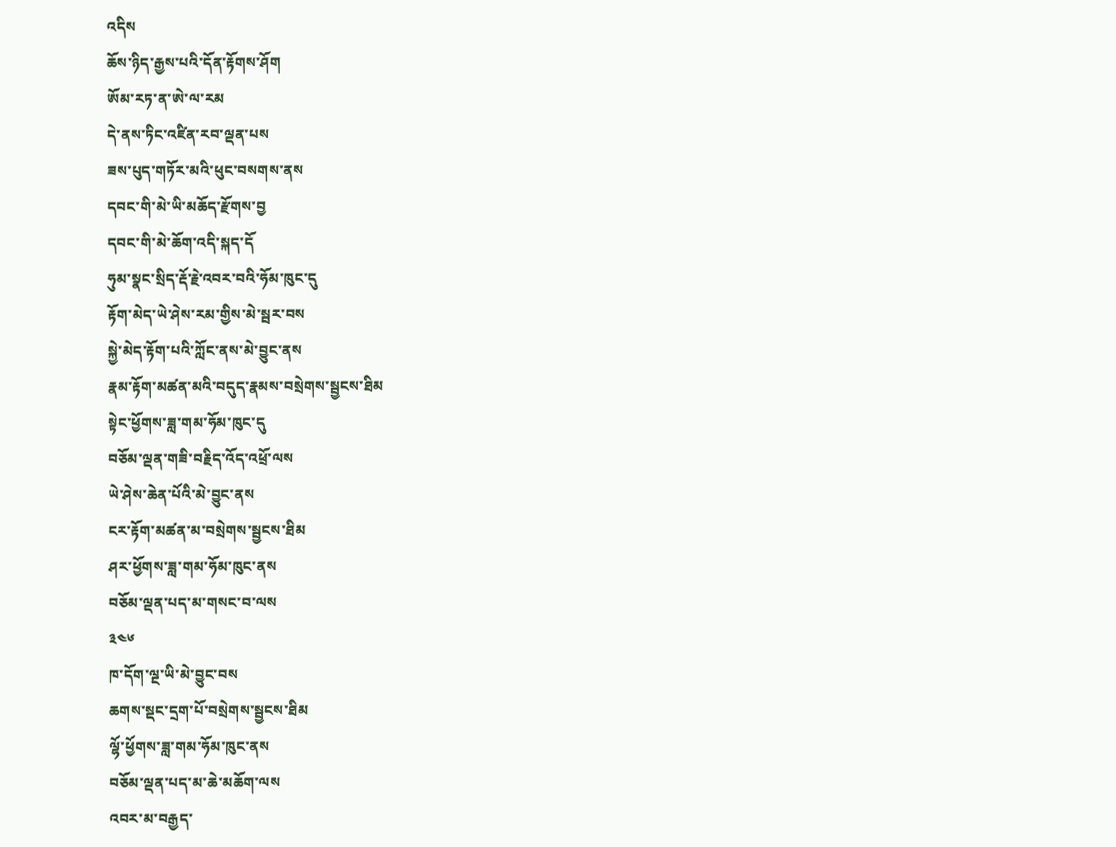འདིས
ཆོས་ཉིད་རྒྱས་པའི་དོན་རྟོགས་ཤོག
ཨོམ་རཏ་ན་ཨེ་ལ་རམ
དེ་ནས་ཏིང་འཛིན་རབ་ལྡན་པས
ཟས་པུད་གཏོར་མའི་ཕུང་བསགས་ནས
དབང་གི་མེ་ཡི་མཆོད་རྫོགས་བྱ
དབང་གི་མེ་ཆོག་འདི་སྐད་དོ
ཧུམ་སྣང་སྲིད་རྡོ་རྗེ་འབར་བའི་ཧོམ་ཁུང་དུ
རྟོག་མེད་ཡེ་ཤེས་རམ་གྱིས་མེ་སྦར་བས
སྐྱེ་མེད་རྟོག་པའི་ཀློང་ནས་མེ་བྱུང་ནས
རྣམ་རྟོག་མཚན་མའི་བདུད་རྣམས་བསྲེགས་སྦྱངས་ཐིམ
སྟེང་ཕྱོགས་ཟླ་གམ་ཧོམ་ཁུང་དུ
བཅོམ་ལྡན་གཟི་བརྗིད་འོད་འཕྲོ་ལས
ཡེ་ཤེས་ཆེན་པོའི་མེ་བྱུང་ནས
ངར་རྟོག་མཚན་མ་བསྲེགས་སྦྱངས་ཐིམ
ཤར་ཕྱོགས་ཟླ་གམ་ཧོམ་ཁུང་ནས
བཅོམ་ལྡན་པད་མ་གསང་བ་ལས
༣༤༦
ཁ་དོག་ལྔ་ཡི་མེ་བྱུང་བས
ཆགས་སྡང་དྲག་པོ་བསྲེགས་སྦྱངས་ཐིམ
ལྷོ་ཕྱོགས་ཟླ་གམ་ཧོམ་ཁུང་ནས
བཅོམ་ལྡན་པད་མ་ཆེ་མཆོག་ལས
འབར་མ་བརྒྱད་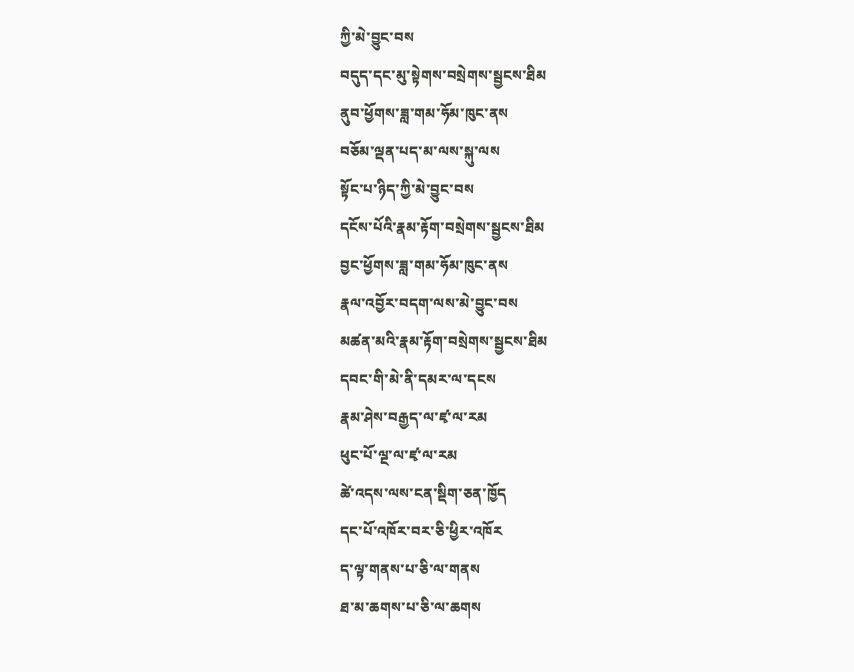ཀྱི་མེ་བྱུང་བས
བདུད་དང་མུ་སྟེགས་བསྲེགས་སྦྱངས་ཐིམ
ནུབ་ཕྱོགས་ཟླ་གམ་ཧོམ་ཁུང་ནས
བཅོམ་ལྡན་པད་མ་ལས་སྐུ་ལས
སྟོང་པ་ཉིད་ཀྱི་མེ་བྱུང་བས
དངོས་པོའི་རྣམ་རྟོག་བསྲེགས་སྦྱངས་ཐིམ
བྱང་ཕྱོགས་ཟླ་གམ་ཧོམ་ཁུང་ནས
རྣལ་འབྱོར་བདག་ལས་མེ་བྱུང་བས
མཚན་མའི་རྣམ་རྟོག་བསྲེགས་སྦྱངས་ཐིམ
དབང་གི་མེ་ནི་དམར་ལ་དངས
རྣམ་ཤེས་བརྒྱད་ལ་ཛྭ་ལ་རམ
ཕུང་པོ་ལྔ་ལ་ཛྭ་ལ་རམ
ཚེ་འདས་ལས་ངན་སྡིག་ཅན་ཁྱོད
དང་པོ་འཁོར་བར་ཅི་ཕྱིར་འཁོར
ད་ལྟ་གནས་པ་ཅི་ལ་གནས
ཐ་མ་ཆགས་པ་ཅི་ལ་ཆགས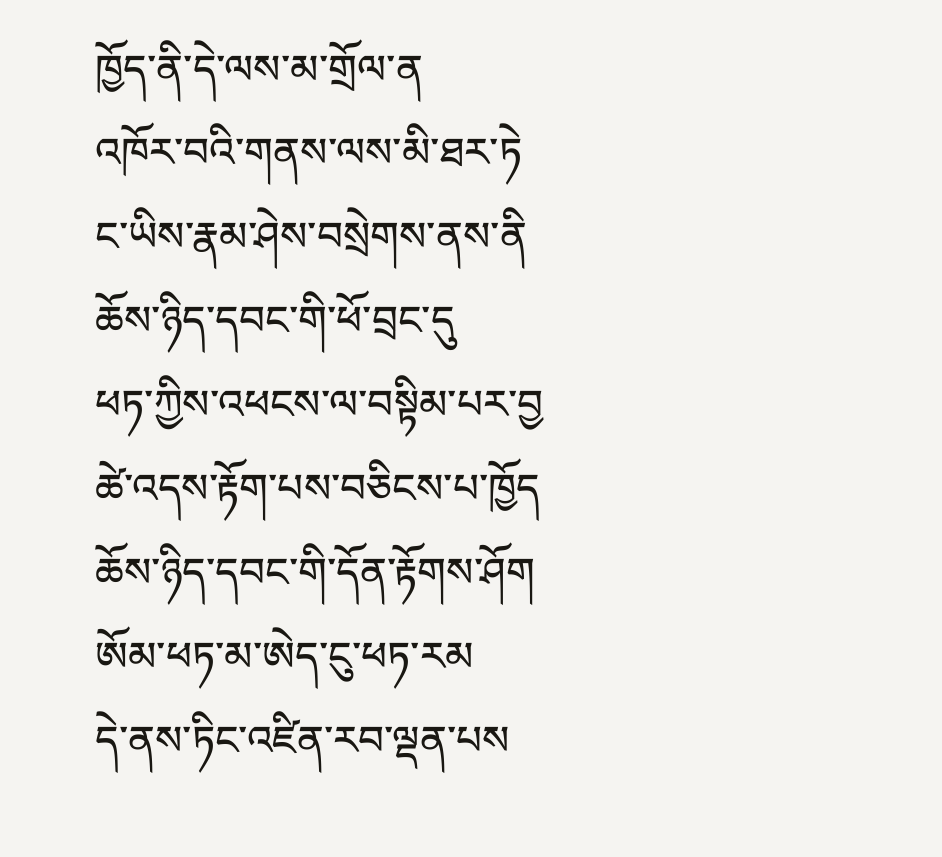ཁྱོད་ནི་དེ་ལས་མ་གྲོལ་ན
འཁོར་བའི་གནས་ལས་མི་ཐར་ཏེ
ང་ཡིས་རྣམ་ཤེས་བསྲེགས་ནས་ནི
ཆོས་ཉིད་དབང་གི་ཕོ་བྲང་དུ
ཕཏ་ཀྱིས་འཕངས་ལ་བསྟིམ་པར་བྱ
ཚེ་འདས་རྟོག་པས་བཅིངས་པ་ཁྱོད
ཆོས་ཉིད་དབང་གི་དོན་རྟོགས་ཤོག
ཨོམ་ཕཏ་མ་ཨེད་ངུ་ཕཏ་རམ
དེ་ནས་ཏིང་འཛིན་རབ་ལྡན་པས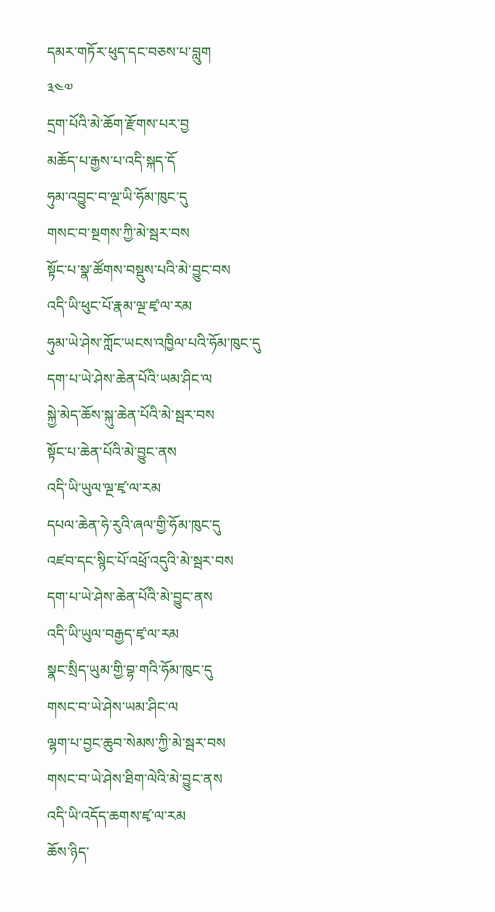དམར་གཏོར་ཕུད་དང་བཅས་པ་བླུག
༣༤༧
དྲག་པོའི་མེ་ཆོག་རྫོགས་པར་བྱ
མཆོད་པ་རྒྱས་པ་འདི་སྐད་དོ
ཧུམ་འབྱུང་བ་ལྔ་ཡི་ཧོམ་ཁུང་དུ
གསང་བ་སྔགས་ཀྱི་མེ་སྦར་བས
སྟོང་པ་སྣ་ཚོགས་བསྡུས་པའི་མེ་བྱུང་བས
འདི་ཡི་ཕུང་པོ་རྣམ་ལྔ་ཛྭ་ལ་རམ
ཧུམ་ཡེ་ཤེས་ཀློང་ཡངས་འཁྱིལ་པའི་ཧོམ་ཁུང་དུ
དག་པ་ཡེ་ཤེས་ཆེན་པོའི་ཡམ་ཤིང་ལ
སྐྱེ་མེད་ཆོས་སྐུ་ཆེན་པོའི་མེ་སྦར་བས
སྟོང་པ་ཆེན་པོའི་མེ་བྱུང་ནས
འདི་ཡི་ཡུལ་ལྔ་ཛྭ་ལ་རམ
དཔལ་ཆེན་ཧེ་རུའི་ཞལ་གྱི་ཧོམ་ཁུང་དུ
འཛབ་དང་སྙིང་པོ་འཕྲོ་འདུའི་མེ་སྦར་བས
དག་པ་ཡེ་ཤེས་ཆེན་པོའི་མེ་བྱུང་ནས
འདི་ཡི་ཡུལ་བརྒྱད་ཛྭ་ལ་རམ
སྣང་སྲིད་ཡུམ་གྱི་བྷ་གའི་ཧོམ་ཁུང་དུ
གསང་བ་ཡེ་ཤེས་ཡམ་ཤིང་ལ
ལྷག་པ་བྱང་ཆུབ་སེམས་ཀྱི་མེ་སྦར་བས
གསང་བ་ཡེ་ཤེས་ཐིག་ལེའི་མེ་བྱུང་ནས
འདི་ཡི་འདོད་ཆགས་ཛྭ་ལ་རམ
ཆོས་ཉིད་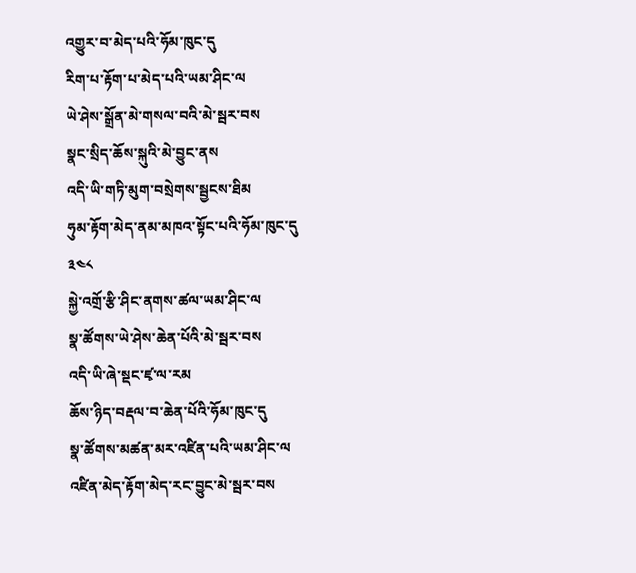འགྱུར་བ་མེད་པའི་ཧོམ་ཁུང་དུ
རིག་པ་རྟོག་པ་མེད་པའི་ཡམ་ཤིང་ལ
ཡེ་ཤེས་སྒྲོན་མེ་གསལ་བའི་མེ་སྦར་བས
སྣང་སྲིད་ཆོས་སྐུའི་མེ་བྱུང་ནས
འདི་ཡི་གཏི་མུག་བསྲེགས་སྦྱངས་ཐིམ
ཧུམ་རྟོག་མེད་ནམ་མཁའ་སྟོང་པའི་ཧོམ་ཁུང་དུ
༣༤༨
སྐྱེ་འགྲོ་རྩི་ཤིང་ནགས་ཚལ་ཡམ་ཤིང་ལ
སྣ་ཚོགས་ཡེ་ཤེས་ཆེན་པོའི་མེ་སྦར་བས
འདི་ཡི་ཞེ་སྡང་ཛྭ་ལ་རམ
ཆོས་ཉིད་བརྡལ་བ་ཆེན་པོའི་ཧོམ་ཁུང་དུ
སྣ་ཚོགས་མཚན་མར་འཛིན་པའི་ཡམ་ཤིང་ལ
འཛིན་མེད་རྟོག་མེད་རང་བྱུང་མེ་སྦར་བས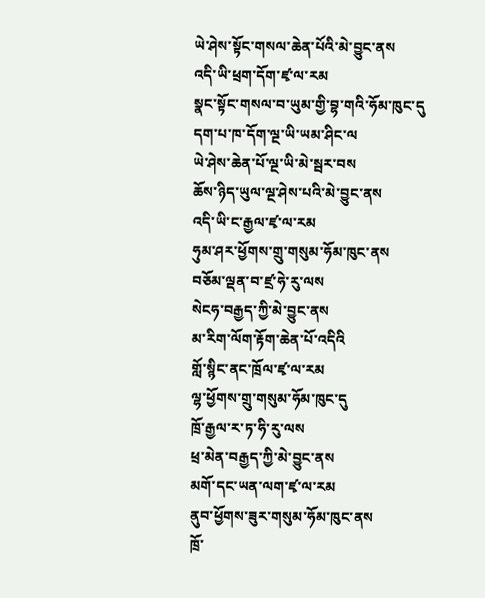ཡེ་ཤེས་སྟོང་གསལ་ཆེན་པོའི་མེ་བྱུང་ནས
འདི་ཡི་ཕྲག་དོག་ཛྭ་ལ་རམ
སྣང་སྟོང་གསལ་བ་ཡུམ་གྱི་བྷ་གའི་ཧོམ་ཁུང་དུ
དག་པ་ཁ་དོག་ལྔ་ཡི་ཡམ་ཤིང་ལ
ཡེ་ཤེས་ཆེན་པོ་ལྔ་ཡི་མེ་སྦར་བས
ཆོས་ཉིད་ཡུལ་ལྔ་ཤེས་པའི་མེ་བྱུང་ནས
འདི་ཡི་ང་རྒྱལ་ཛྭ་ལ་རམ
ཧུམ་ཤར་ཕྱོགས་གྲུ་གསུམ་ཧོམ་ཁུང་ནས
བཅོམ་ལྡན་བ་ཛྲ་ཧེ་རུ་ལས
སེངཧ་བརྒྱད་ཀྱི་མེ་བྱུང་ནས
མ་རིག་ལོག་རྟོག་ཆེན་པོ་འདིའི
གློ་སྙིང་ནང་ཁྲོལ་ཛྭ་ལ་རམ
ལྷ་ཕྱོགས་གྲུ་གསུམ་ཧོམ་ཁུང་དུ
ཁྲོ་རྒྱལ་ར་ཏ་ཧི་རུ་ལས
ཕྲ་མེན་བརྒྱད་ཀྱི་མེ་བྱུང་ནས
མགོ་དང་ཡན་ལག་ཛྭ་ལ་རམ
ནུབ་ཕྱོགས་ཟུར་གསུམ་ཧོམ་ཁུང་ནས
ཁྲོ་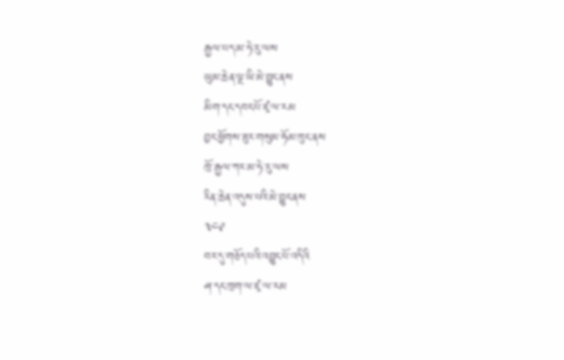རྒྱལ་པད་མ་ཧེ་རུ་ལས
ཡུམ་ཆེན་ལྔ་ཡི་མེ་བྱུང་ནས
མིག་དང་དབང་པོ་ཛྭ་ལ་རམ
བྱང་ཕྱོགས་ཟུར་གསུམ་ཧོམ་ཁུང་ནས
ཁྲོ་རྒྱལ་ཀར་མ་ཧེ་རུ་ལས
རིན་ཆེན་འདུས་པའི་མེ་བྱུང་ནས
༣༤༩
བར་དུ་གཅོད་པའི་འབྱུང་པོ་འདིའི
ཤ་དང་ཁྲག་ལ་ཛྭ་ལ་རམ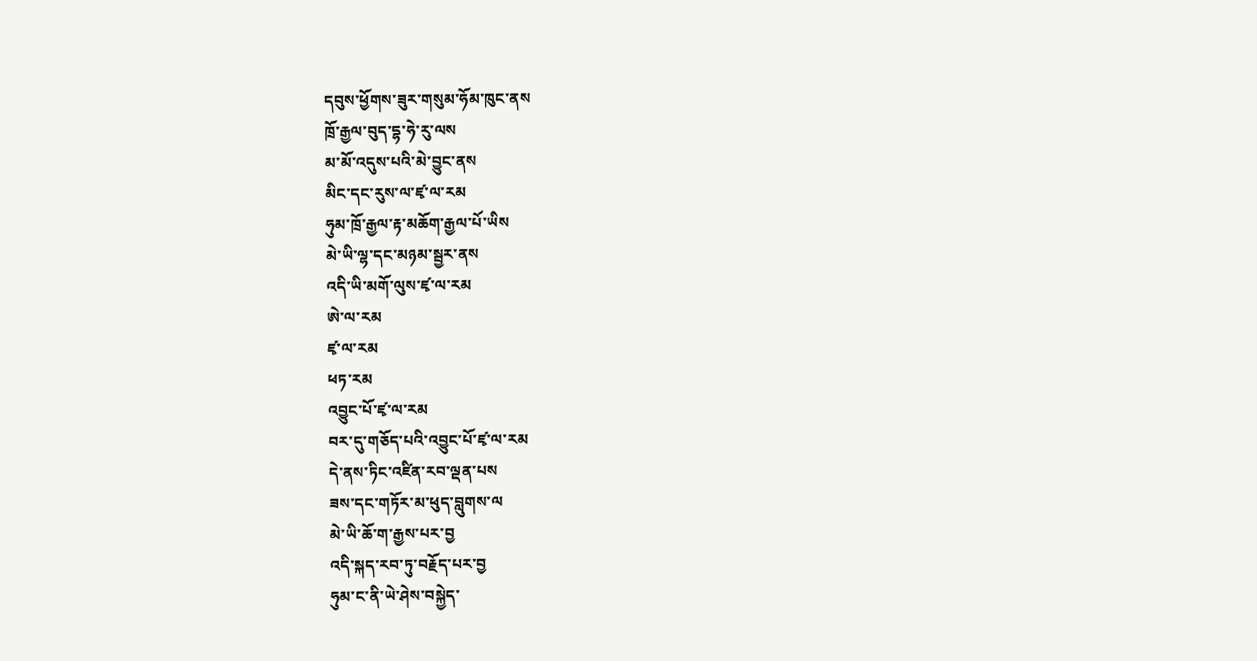དབུས་ཕྱོགས་ཟུར་གསུམ་ཧོམ་ཁུང་ནས
ཁྲོ་རྒྱལ་བུད་དྷ་ཧེ་རུ་ལས
མ་མོ་འདུས་པའི་མེ་བྱུང་ནས
མིང་དང་རུས་ལ་ཛྭ་ལ་རམ
ཧུམ་ཁྲོ་རྒྱལ་རྟ་མཆོག་རྒྱལ་པོ་ཡིས
མེ་ཡི་ལྷ་དང་མཉམ་སྦྱར་ནས
འདི་ཡི་མགོ་ལུས་ཛྭ་ལ་རམ
ཨེ་ལ་རམ
ཛྭ་ལ་རམ
ཕཏ་རམ
འབྱུང་པོ་ཛྭ་ལ་རམ
བར་དུ་གཅོད་པའི་འབྱུང་པོ་ཛྭ་ལ་རམ
དེ་ནས་ཏིང་འཛིན་རབ་ལྡན་པས
ཟས་དང་གཏོར་མ་ཕུད་བླུགས་ལ
མེ་ཡི་ཆོ་ག་རྒྱས་པར་བྱ
འདི་སྐད་རབ་ཏུ་བརྗོད་པར་བྱ
ཧུམ་ང་ནི་ཡེ་ཤེས་བསྐྱེད་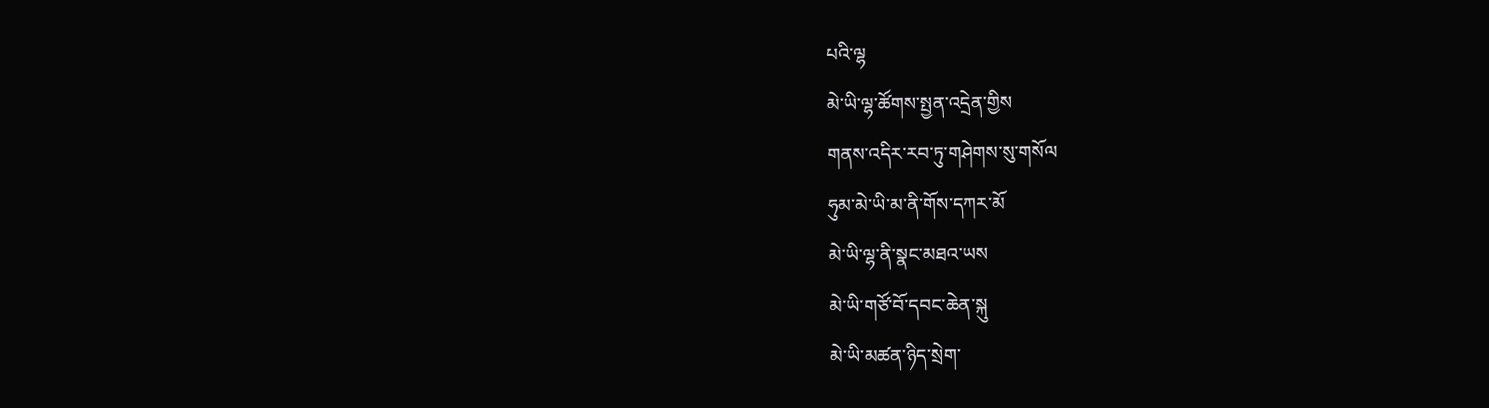པའི་ལྷ
མེ་ཡི་ལྷ་ཚོགས་སྤྱན་འདྲེན་གྱིས
གནས་འདིར་རབ་ཏུ་གཤེགས་སུ་གསོལ
ཧུམ་མེ་ཡི་མ་ནི་གོས་དཀར་མོ
མེ་ཡི་ལྷ་ནི་སྣང་མཐའ་ཡས
མེ་ཡི་གཙོ་བོ་དབང་ཆེན་སྐུ
མེ་ཡི་མཚན་ཉིད་སྲེག་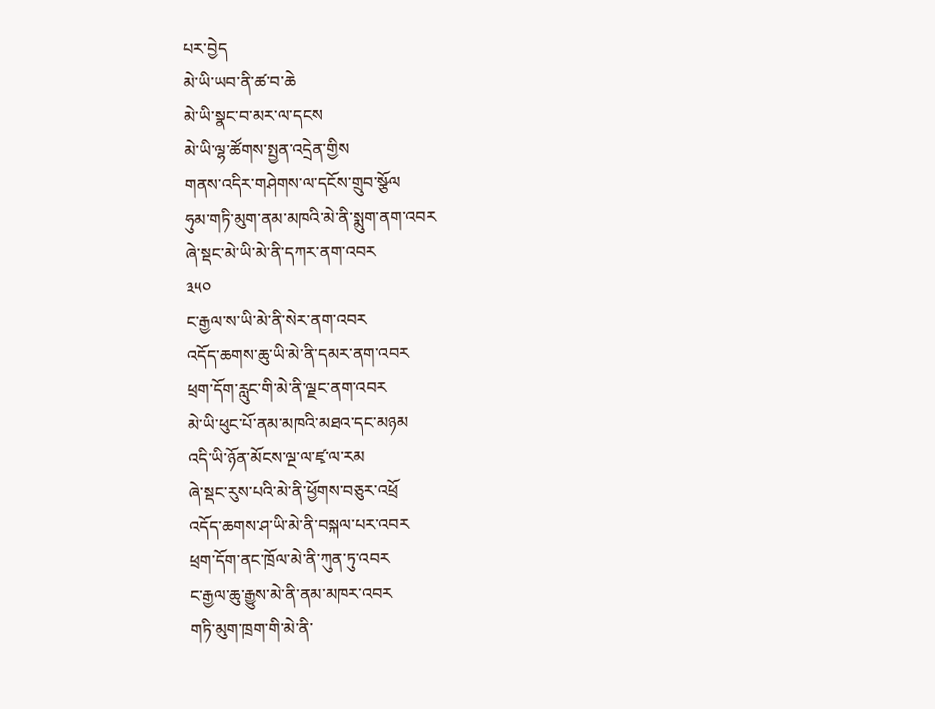པར་བྱེད
མེ་ཡི་ཡབ་ནི་ཚ་བ་ཆེ
མེ་ཡི་སྣང་བ་མར་ལ་དངས
མེ་ཡི་ལྷ་ཚོགས་སྤྱན་འདྲེན་གྱིས
གནས་འདིར་གཤེགས་ལ་དངོས་གྲུབ་སྩོལ
ཧུམ་གཏི་མུག་ནམ་མཁའི་མེ་ནི་སྨུག་ནག་འབར
ཞེ་སྡང་མེ་ཡི་མེ་ནི་དཀར་ནག་འབར
༣༥༠
ང་རྒྱལ་ས་ཡི་མེ་ནི་སེར་ནག་འབར
འདོད་ཆགས་ཆུ་ཡི་མེ་ནི་དམར་ནག་འབར
ཕྲག་དོག་རླུང་གི་མེ་ནི་ལྗང་ནག་འབར
མེ་ཡི་ཕུང་པོ་ནམ་མཁའི་མཐའ་དང་མཉམ
འདི་ཡི་ཉོན་མོངས་ལྔ་ལ་ཛྭ་ལ་རམ
ཞེ་སྡང་རུས་པའི་མེ་ནི་ཕྱོགས་བཅུར་འཕྲོ
འདོད་ཆགས་ཤ་ཡི་མེ་ནི་བསྐལ་པར་འབར
ཕྲག་དོག་ནང་ཁྲོལ་མེ་ནི་ཀུན་ཏུ་འབར
ང་རྒྱལ་ཆུ་རྒྱུས་མེ་ནི་ནམ་མཁར་འབར
གཏི་མུག་ཁྲག་གི་མེ་ནི་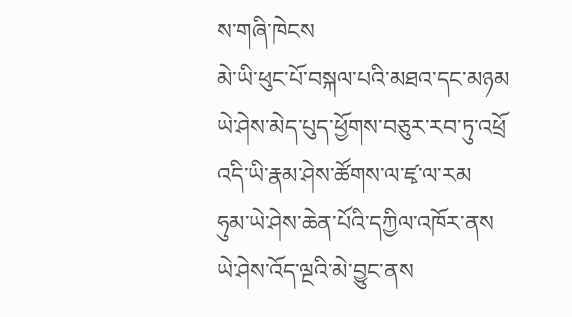ས་གཞི་ཁེངས
མེ་ཡི་ཕུང་པོ་བསྐལ་པའི་མཐའ་དང་མཉམ
ཡེ་ཤེས་མེད་པུད་ཕྱོགས་བཅུར་རབ་ཏུ་འཕྲོ
འདི་ཡི་རྣམ་ཤེས་ཚོགས་ལ་ཛྭ་ལ་རམ
ཧུམ་ཡེ་ཤེས་ཆེན་པོའི་དཀྱིལ་འཁོར་ནས
ཡེ་ཤེས་འོད་ལྔའི་མེ་བྱུང་ནས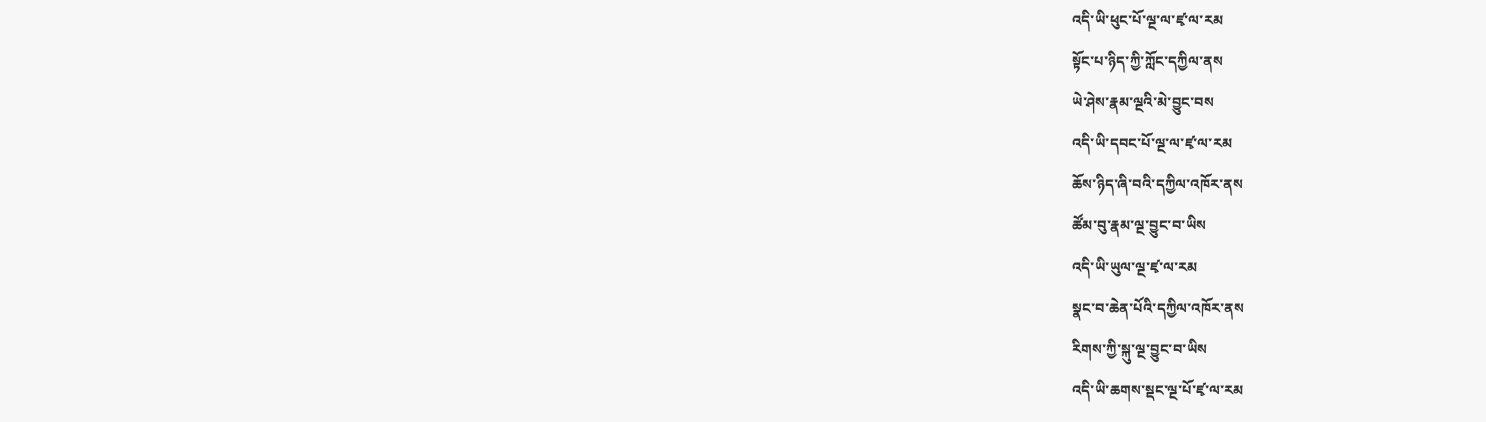འདི་ཡི་ཕུང་པོ་ལྔ་ལ་ཛྭ་ལ་རམ
སྟོང་པ་ཉིད་ཀྱི་ཀློང་དཀྱིལ་ནས
ཡེ་ཤེས་རྣམ་ལྔའི་མེ་བྱུང་བས
འདི་ཡི་དབང་པོ་ལྔ་ལ་ཛྭ་ལ་རམ
ཆོས་ཉིད་ཞི་བའི་དཀྱིལ་འཁོར་ནས
ཚོམ་བུ་རྣམ་ལྔ་བྱུང་བ་ཡིས
འདི་ཡི་ཡུལ་ལྔ་ཛྭ་ལ་རམ
སྣང་བ་ཆེན་པོའི་དཀྱིལ་འཁོར་ནས
རིགས་ཀྱི་སྐུ་ལྔ་བྱུང་བ་ཡིས
འདི་ཡི་ཆགས་སྡང་ལྔ་པོ་ཛྭ་ལ་རམ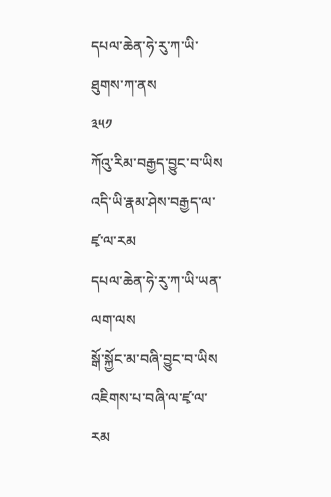དཔལ་ཆེན་ཧེ་རུ་ཀ་ཡི་ཐུགས་ཀ་ནས
༣༥༡
ཀོའུ་རིམ་བརྒྱད་བྱུང་བ་ཡིས
འདི་ཡི་རྣམ་ཤེས་བརྒྱད་ལ་ཛྭ་ལ་རམ
དཔལ་ཆེན་ཧེ་རུ་ཀ་ཡི་ཡན་ལག་ལས
སྒོ་སྐྱོང་མ་བཞི་བྱུང་བ་ཡིས
འཇིགས་པ་བཞི་ལ་ཛྭ་ལ་རམ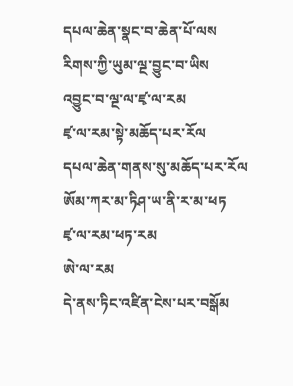དཔལ་ཆེན་སྣང་བ་ཆེན་པོ་ལས
རིགས་ཀྱི་ཡུམ་ལྔ་བྱུང་བ་ཡིས
འབྱུང་བ་ལྔ་ལ་ཛྭ་ལ་རམ
ཛྭ་ལ་རམ་སྟེ་མཆོད་པར་རོལ
དཔལ་ཆེན་གནས་སུ་མཆོད་པར་རོལ
ཨོམ་ཀར་མ་ཏིཤ་ཡ་ནི་ར་མ་ཕཏ
ཛྭ་ལ་རམ་ཕཏ་རམ
ཨེ་ལ་རམ
དེ་ནས་ཏིང་འཛིན་ངེས་པར་བསྒོམ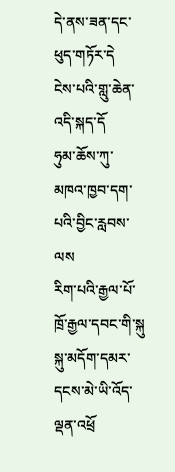དེ་ནས་ཟན་དང་ཕུད་གཏོར་དེ
ངེས་པའི་གླུ་ཆེན་འདི་སྐད་དོ
ཧུམ་ཆོས་ཀུ་མཁའ་ཁྱབ་དག་པའི་བྱིང་རླབས་ལས
རིག་པའི་རྒྱལ་པོ་ཁྲོ་རྒྱལ་དབང་གི་སྐུ
སྐུ་མདོག་དམར་དངས་མེ་ཡི་འོད་ལྡན་འཕྲོ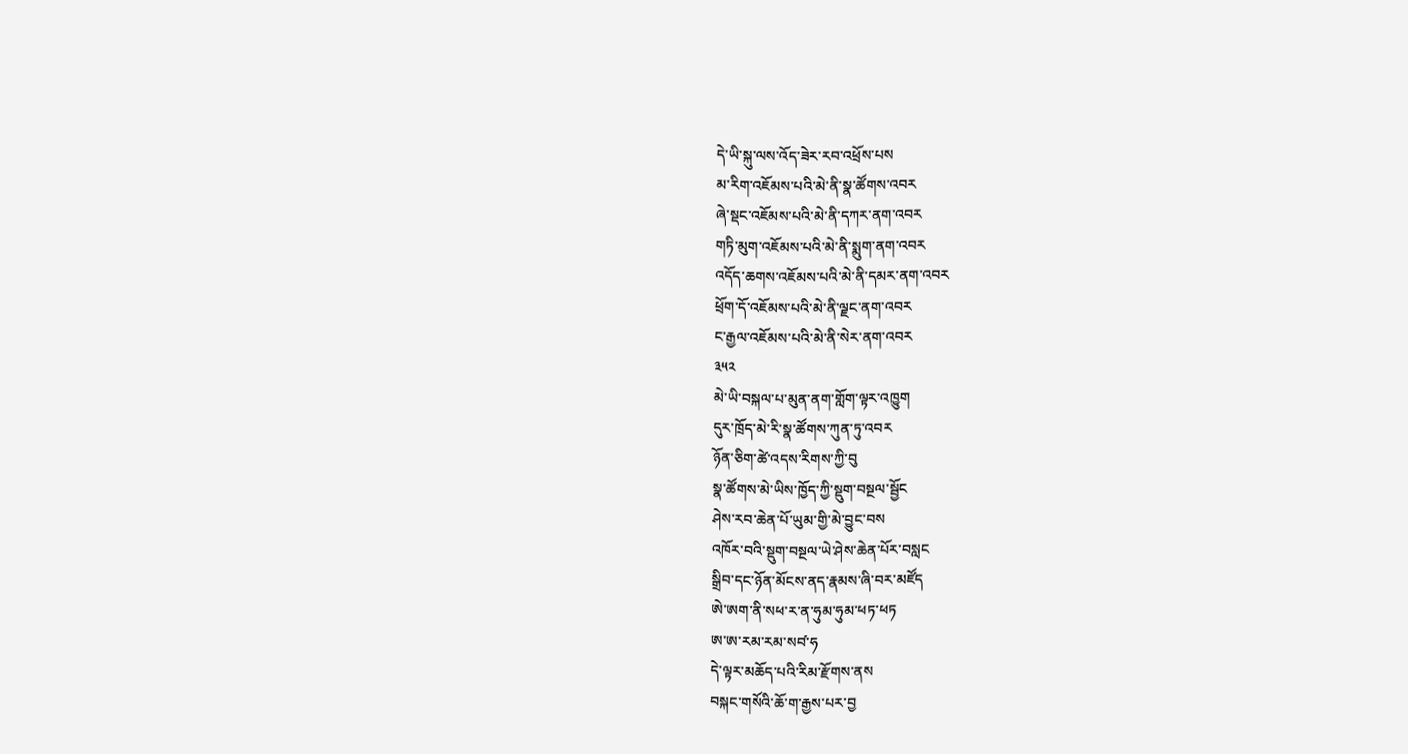དེ་ཡི་སྐུ་ལས་འོད་ཟེར་རབ་འཕྲོས་པས
མ་རིག་འཇོམས་པའི་མེ་ནི་སྣ་ཚོགས་འབར
ཞེ་སྡང་འཇོམས་པའི་མེ་ནི་དཀར་ནག་འབར
གཏི་མུག་འཇོམས་པའི་མེ་ནི་སྨུག་ནག་འབར
འདོད་ཆགས་འཇོམས་པའི་མེ་ནི་དམར་ནག་འབར
ཕྲོག་དོ་འཇོམས་པའི་མེ་ནི་ལྗང་ནག་འབར
ང་རྒྱལ་འཇོམས་པའི་མེ་ནི་སེར་ནག་འབར
༣༥༢
མེ་ཡི་བསྐལ་པ་མུན་ནག་གློག་ལྟར་འཁྱུག
དུར་ཁྲོད་མེ་རི་སྣ་ཚོགས་ཀུན་ཏུ་འབར
ཉོན་ཅིག་ཚེ་འདས་རིགས་ཀྱི་བུ
སྣ་ཚོགས་མེ་ཡིས་ཁྱོད་ཀྱི་སྡུག་བསྔལ་སྦྱོང
ཤེས་རབ་ཆེན་པོ་ཡུམ་གྱི་མེ་བྱུང་བས
འཁོར་བའི་སྡུག་བསྔལ་ཡེ་ཤེས་ཆེན་པོར་བསླང
སྒྲིབ་དང་ཉོན་མོངས་ནད་རྣམས་ཞི་བར་མཛོད
ཨེ་ཨག་ནི་སཕ་ར་ན་ཧུམ་ཧུམ་ཕཏ་ཕཏ
ཨ་ཨ་རམ་རམ་སབ༹་ཧ
དེ་ལྟར་མཆོད་པའི་རིམ་རྫོགས་ནས
བསྐང་གསོའི་ཆོ་ག་རྒྱས་པར་བྱ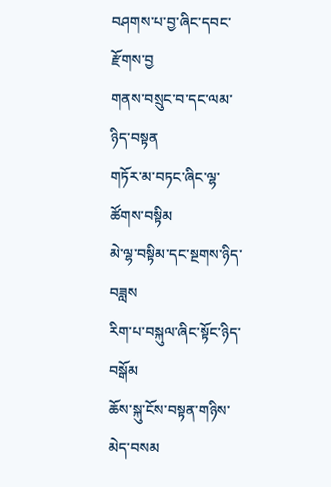བཤགས་པ་བྱ་ཞིང་དབང་རྫོགས་བྱ
གནས་བསྲུང་བ་དང་ལམ་ཉིད་བསྟན
གཏོར་མ་བཏང་ཞིང་ལྷ་ཚོགས་བསྟིམ
མེ་ལྷ་བསྟིམ་དང་སྔགས་ཉིད་བཟླས
རིག་པ་བསྐུལ་ཞིང་སྟོང་ཉིད་བསྒོམ
ཆོས་སྐུ་ངོས་བསྟན་གཉིས་མེད་བསམ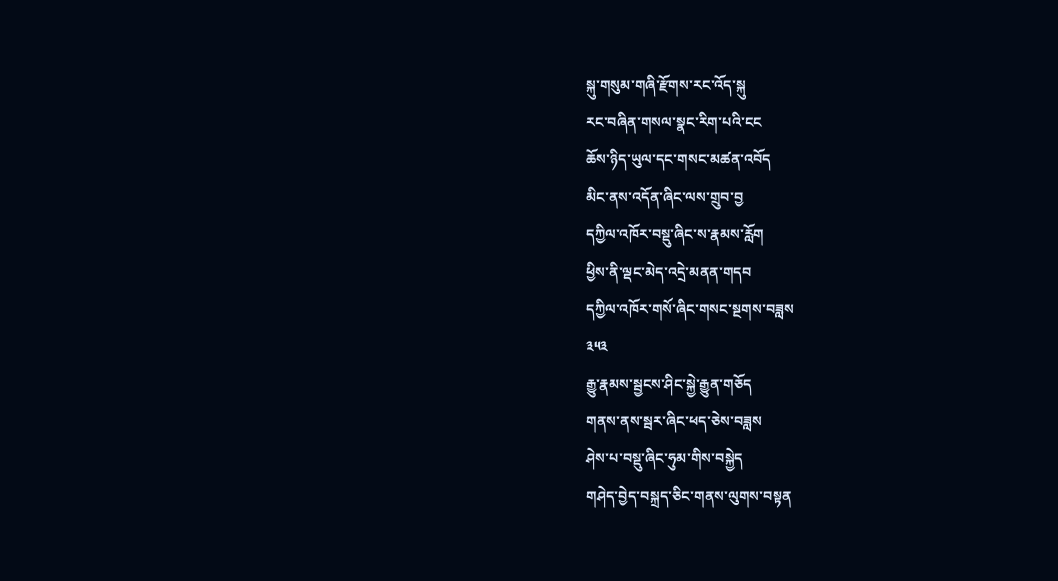སྐུ་གསུམ་གཞི་རྫོགས་རང་འོད་སྐུ
རང་བཞིན་གསལ་སྣང་རིག་པའི་ངང
ཆོས་ཉིད་ཡུལ་དང་གསང་མཚན་འབོད
མིང་ནས་འདོན་ཞིང་ལས་གྲུབ་བྱ
དཀྱིལ་འཁོར་བསྡུ་ཞིང་ས་རྣམས་རློག
ཕྱིས་ནི་ལྡང་མེད་འདྲེ་མནན་གདབ
དཀྱིལ་འཁོར་གསོ་ཞིང་གསང་སྔགས་བཟླས
༣༥༣
རྒྱུ་རྣམས་སྦྱངས་ཤིང་སྐྱེ་རྒྱུན་གཅོད
གནས་ནས་སྦར་ཞིང་ཕད་ཅེས་བཟླས
ཤེས་པ་བསྡུ་ཞིང་ཧུམ་གིས་བསྐྱེད
གཤེད་བྱེད་བསྐྲད་ཅིང་གནས་ལུགས་བསྟན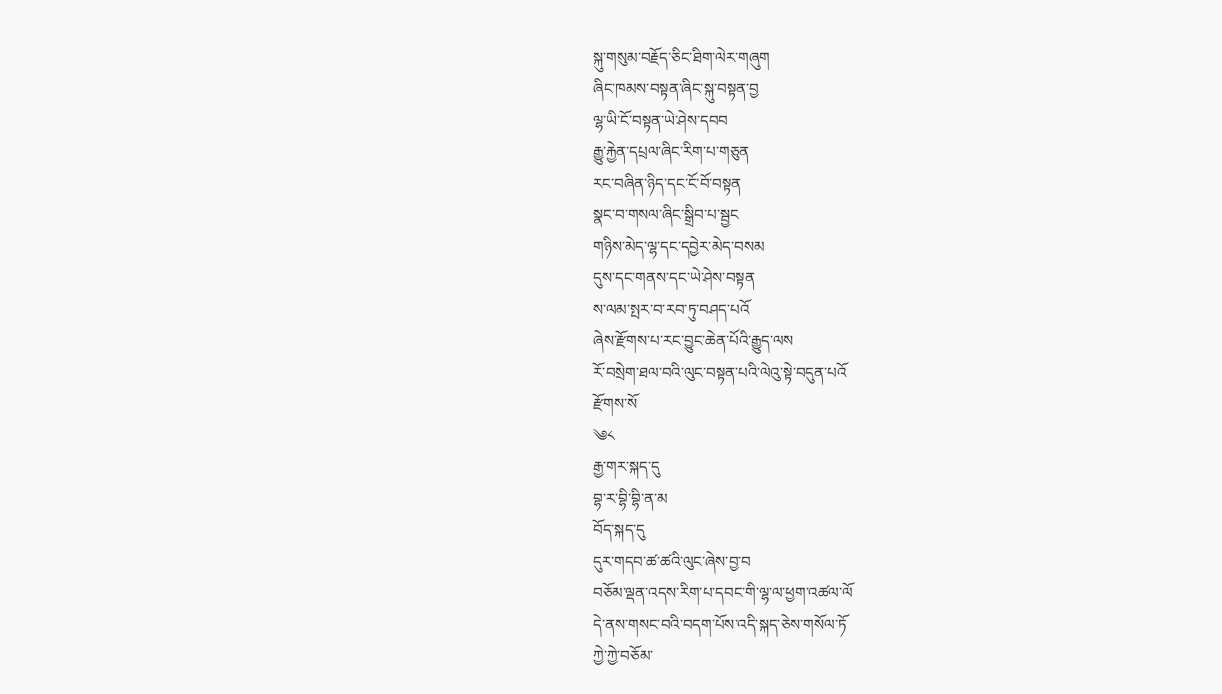སྐུ་གསུམ་བརྗོད་ཅིང་ཐིག་ལེར་གཞུག
ཞིང་ཁམས་བསྟན་ཞིང་སྐུ་བསྟན་བྱ
ལྷ་ཡི་ངོ་བསྟན་ཡེ་ཤེས་དབབ
རྒྱུ་རྐྱེན་དཔྲལ་ཞིང་རིག་པ་གཅུན
རང་བཞིན་ཉིད་དང་ངོ་བོ་བསྟན
སྣང་བ་གསལ་ཞིང་སྒྲིབ་པ་སྦྱང
གཉིས་མེད་ལྷ་དང་དབྱེར་མེད་བསམ
དུས་དང་གནས་དང་ཡེ་ཤེས་བསྟན
ས་ལམ་སྤར་བ་རབ་ཏུ་བཤད་པའོ
ཞེས་རྫོགས་པ་རང་བྱུང་ཆེན་པོའི་རྒྱུད་ལས
རོ་བསྲེག་ཐལ་བའི་ལུང་བསྟན་པའི་ལེའུ་སྟེ་བདུན་པའོ
རྫོགས་སོ
༄༨
རྒྱ་གར་སྐད་དུ
བྷ་ར་བྷི་བྷི་ན་མ
བོད་སྐད་དུ
དུར་གདབ་ཚ་ཚའི་ལུང་ཞེས་བྱ་བ
བཅོམ་ལྡན་འདས་རིག་པ་དབང་གི་ལྷ་ལ་ཕྱག་འཚལ་ལོ
དེ་ནས་གསང་བའི་བདག་པོས་འདི་སྐད་ཅེས་གསོལ་ཏོ
ཀྱེ་ཀྱེ་བཅོམ་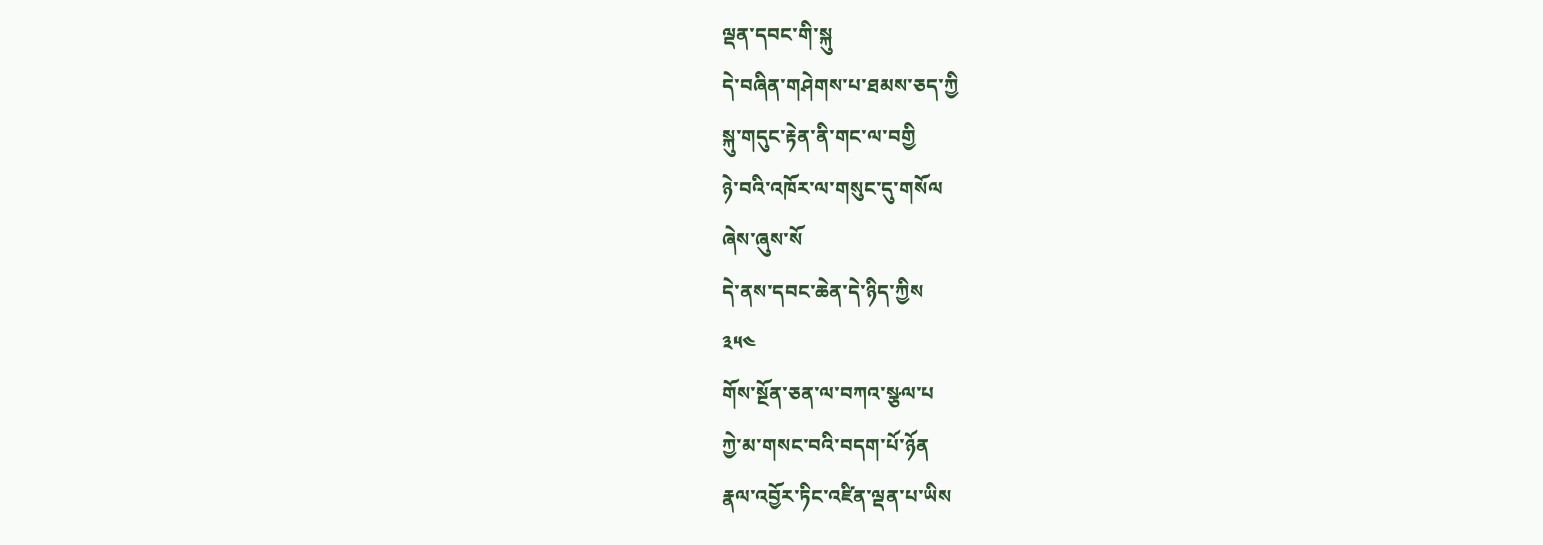ལྡན་དབང་གི་སྐུ
དེ་བཞིན་གཤེགས་པ་ཐམས་ཅད་ཀྱི
སྐུ་གདུང་རྟེན་ནི་གང་ལ་བགྱི
ཉེ་བའི་འཁོར་ལ་གསུང་དུ་གསོལ
ཞེས་ཞུས་སོ
དེ་ནས་དབང་ཆེན་དེ་ཉིད་ཀྱིས
༣༥༤
གོས་སྔོན་ཅན་ལ་བཀའ་སྩལ་པ
ཀྱེ་མ་གསང་བའི་བདག་པོ་ཉོན
རྣལ་འབྱོར་ཏིང་འཛིན་ལྡན་པ་ཡིས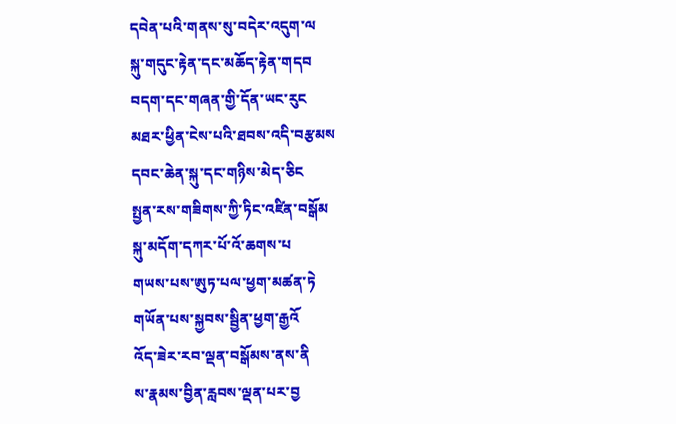དབེན་པའི་གནས་སུ་བདེར་འདུག་ལ
སྐུ་གདུང་རྟེན་དང་མཆོད་རྟེན་གདབ
བདག་དང་གཞན་གྱི་དོན་ཡང་རུང
མཐར་ཕྱིན་ངེས་པའི་ཐབས་འདི་བརྩམས
དབང་ཆེན་སྐུ་དང་གཉིས་མེད་ཅིང
སྤྱན་རས་གཟིགས་ཀྱི་ཏིང་འཛིན་བསྒོམ
སྐུ་མདོག་དཀར་པོ་འོ་ཆགས་པ
གཡས་པས་ཨུཏ་པལ་ཕྱག་མཚན་ཏེ
གཡོན་པས་སྐྱབས་སྦྱིན་ཕྱག་རྒྱའོ
འོད་ཟེར་རབ་ལྡན་བསྒོམས་ནས་ནི
ས་རྣམས་བྱིན་རླབས་ལྡན་པར་བྱ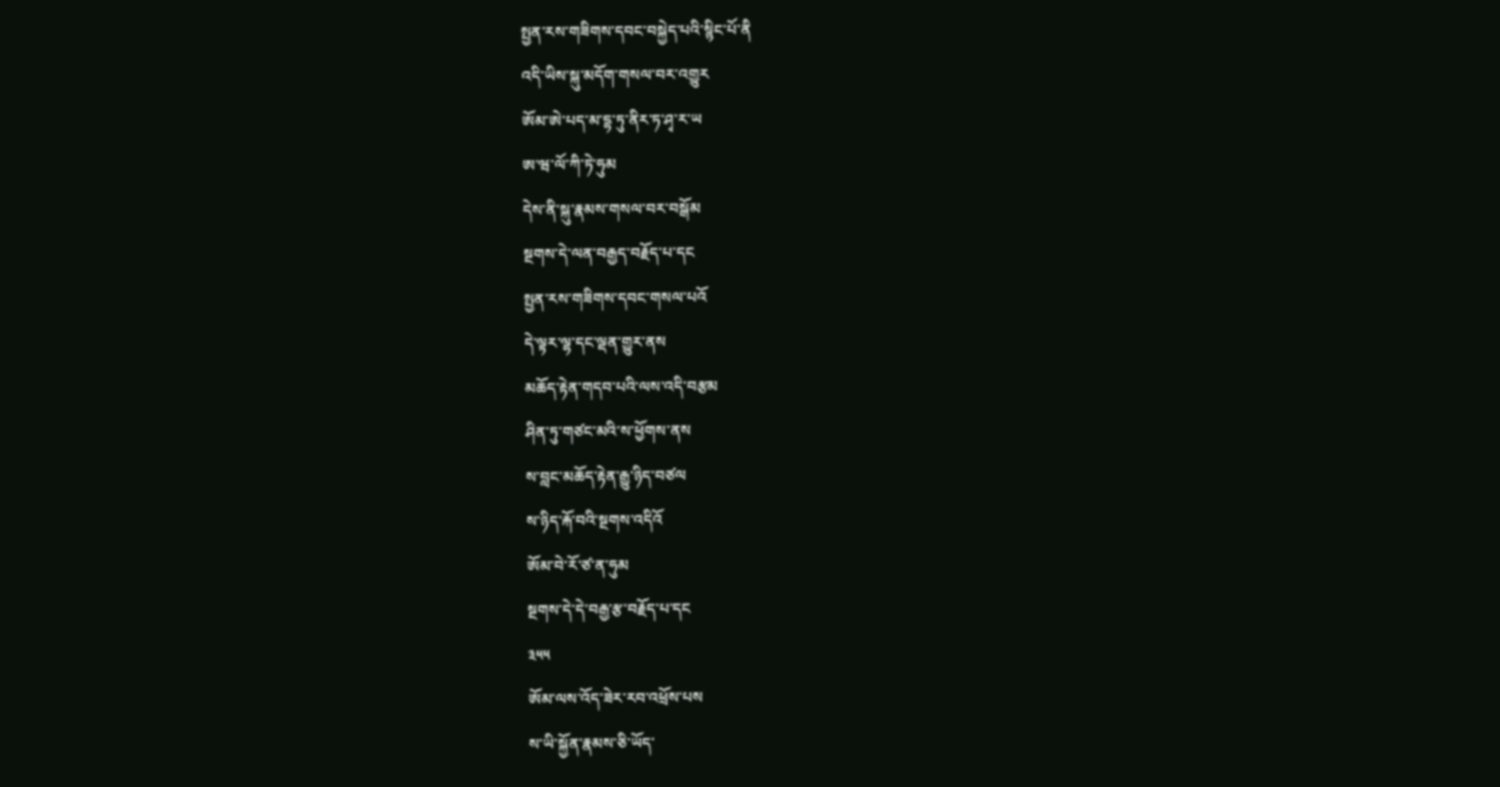སྤྱན་རས་གཟིགས་དབང་བསྐྱེད་པའི་སྙིང་པོ་ནི
འདི་ཡིས་སྐུ་མདོག་གསལ་བར་འགྱུར
ཨོམ་ཨེ་པད་མ་དྷ་ཏུ་ནིར་ཏ་ཤྭ་ར་ཡ
ཨ་ཝ་ལོ་ཀི་ཏེ་ཧུམ
དེས་ནི་སྐུ་རྣམས་གསལ་བར་བསྒོམ
སྔགས་དེ་ལན་བརྒྱད་བརྗོད་པ་དང
སྤྱན་རས་གཟིགས་དབང་གསལ་པའོ
དེ་ལྟར་ལྷ་དང་ལྡན་གྱུར་ནས
མཆོད་རྟེན་གདབ་པའི་ལས་འདི་བརྩམ
ཤིན་ཏུ་གཙང་མའི་ས་ཕྱོགས་ནས
ས་བླང་མཆོད་རྟེན་རྒྱུ་ཉིད་བཙལ
ས་ཉིད་རྐོ་བའི་སྔགས་འདིའོ
ཨོམ་བེ་རོ་ཙ་ན་ཧུམ
སྔགས་དེ་དེ་བརྒྱ་རྩ་བརྗོད་པ་དང
༣༥༥
ཨོམ་ལས་འོད་ཟེར་རབ་འཕྲོས་པས
ས་ཡི་སྐྱོན་རྣམས་ཅི་ཡོད་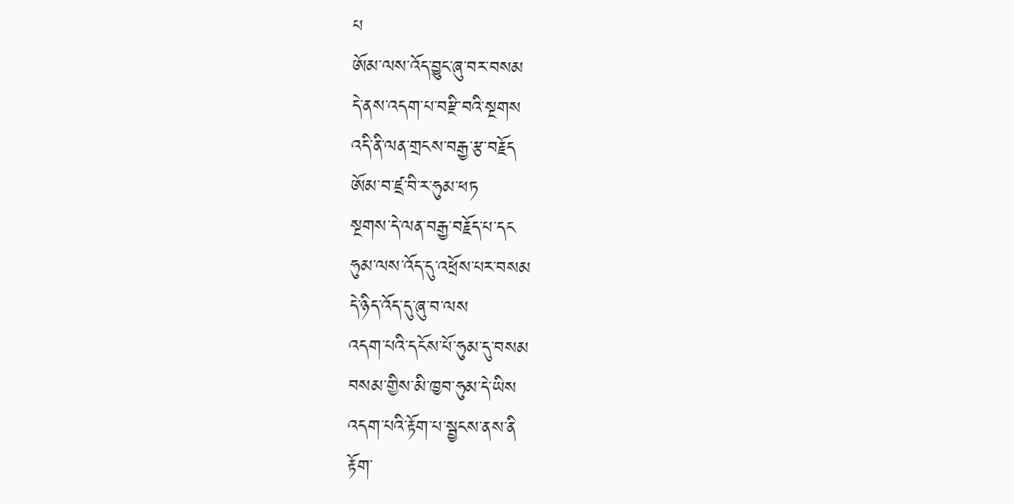པ
ཨོམ་ལས་འོད་བྱུང་ཞུ་བར་བསམ
དེ་ནས་འདག་པ་བརྫི་བའི་སྔགས
འདི་ནི་ལན་གྲངས་བརྒྱ་རྩ་བརྗོད
ཨོམ་བ་ཛྲ་བི་ར་ཧུམ་ཕཏ
སྔགས་དེ་ལན་བརྒྱ་བརྗོད་པ་དང
ཧུམ་ལས་འོད་དུ་འཕྲོས་པར་བསམ
དེ་ཉིད་འོད་དུ་ཞུ་བ་ལས
འདག་པའི་དངོས་པོ་ཧུམ་དུ་བསམ
བསམ་གྱིས་མི་ཁྱབ་ཧུམ་དེ་ཡིས
འདག་པའི་རྟོག་པ་སྦྱངས་ནས་ནི
རྟོག་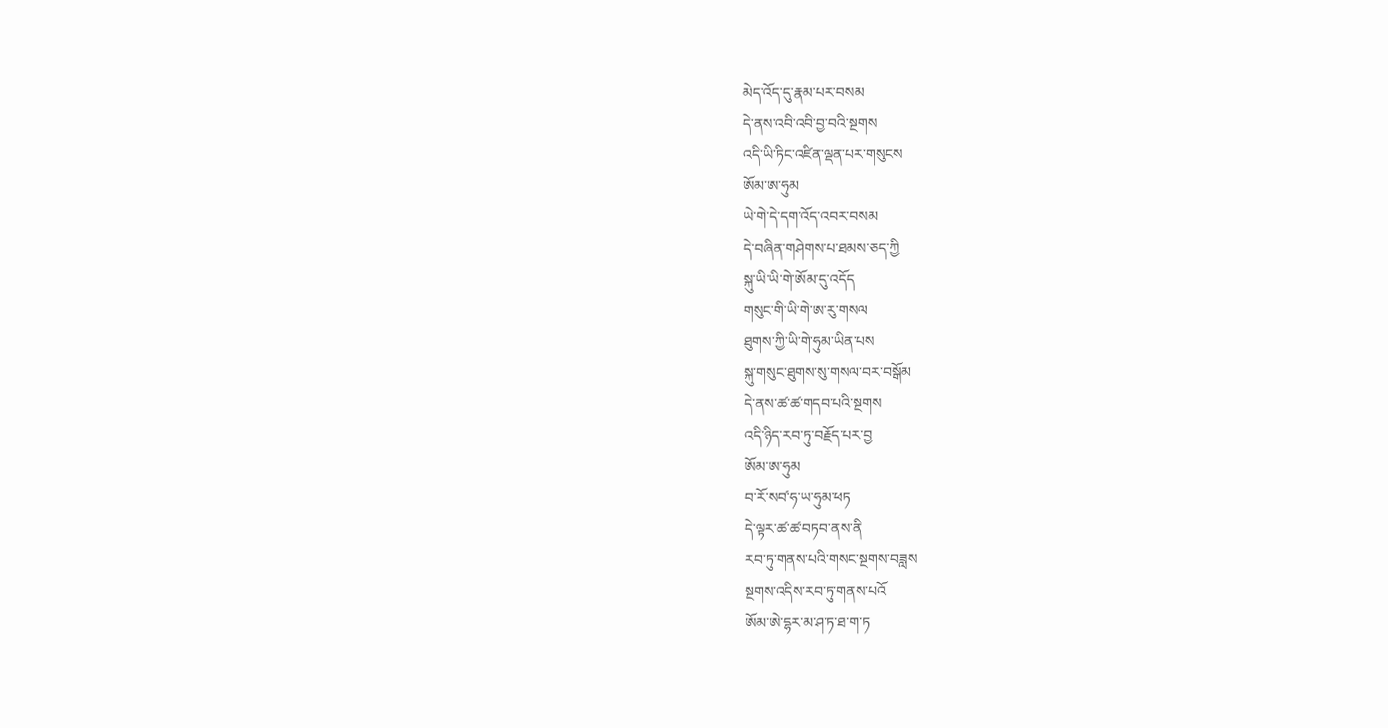མེད་འོད་དུ་རྣམ་པར་བསམ
དེ་ནས་འབི་འབི་བྱ་བའི་སྔགས
འདི་ཡི་ཏིང་འཛིན་ལྡན་པར་གསུངས
ཨོམ་ཨ་ཧུམ
ཡེ་གེ་དེ་དག་འོད་འབར་བསམ
དེ་བཞིན་གཤེགས་པ་ཐམས་ཅད་ཀྱི
སྐུ་ཡི་ཡི་གེ་ཨོམ་དུ་འདོད
གསུང་གི་ཡི་གེ་ཨ་རུ་གསལ
ཐུགས་ཀྱི་ཡི་གེ་ཧུམ་ཡིན་པས
སྐུ་གསུང་ཐུགས་སུ་གསལ་བར་བསྒོམ
དེ་ནས་ཚ་ཚ་གདབ་པའི་སྔགས
འདི་ཉིད་རབ་ཏུ་བརྗོད་པར་བྱ
ཨོམ་ཨ་ཧུམ
བ་རོ་སབ༹་ཧ་ཡ་ཧུམ་ཕཏ
དེ་ལྟར་ཚ་ཚ་བཏབ་ནས་ནི
རབ་ཏུ་གནས་པའི་གསང་སྔགས་བཟླས
སྔགས་འདིས་རབ་ཏུ་གནས་པའོ
ཨོམ་ཨེ་དྷར་མ་ཤ་ཏ་ཐ་ག་ཏ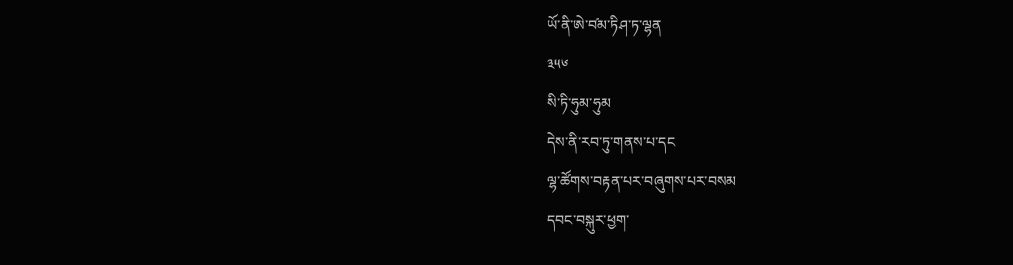ཡོ་ནི་ཨེ་བ༹མ་ཏིཤ་ཏ་ལྷན
༣༥༦
སི་ཏི་ཧུམ་ཧུམ
དེས་ནི་རབ་ཏུ་གནས་པ་དང
ལྷ་ཚོགས་བརྟན་པར་བཞུགས་པར་བསམ
དབང་བསྐུར་ཕྱག་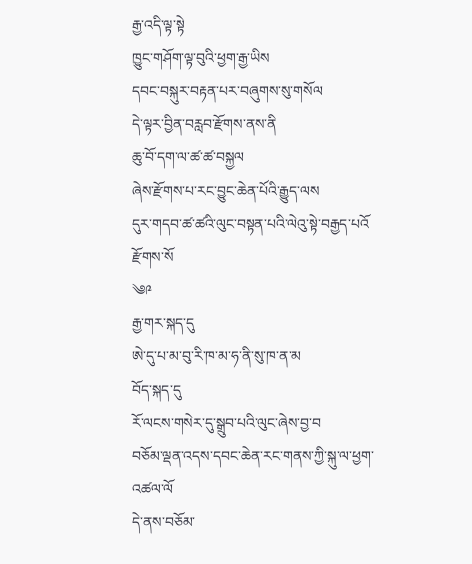རྒྱ་འདི་ལྟ་སྟེ
ཁྱུང་གཤོག་ལྟ་བུའི་ཕྱག་རྒྱ་ཡིས
དབང་བསྐུར་བརྟན་པར་བཞུགས་སུ་གསོལ
དེ་ལྟར་བྱིན་བརླབ་རྫོགས་ནས་ནི
ཆུ་བོ་དག་ལ་ཚ་ཚ་བསྐྱལ
ཞེས་རྫོགས་པ་རང་བྱུང་ཆེན་པོའི་རྒྱུད་ལས
དུར་གདབ་ཚ་ཚའི་ལུང་བསྟན་པའི་ལེའུ་སྟེ་བརྒྱད་པའོ
རྫོགས་སོ
༄༩
རྒྱ་གར་སྐད་དུ
ཨེ་དུ་པ་མ་བུ་རི་ཁ་མ་ཧ་ནི་སུ་ཁ་ན་མ
བོད་སྐད་དུ
རོ་ལངས་གསེར་དུ་སྒྲུབ་པའི་ལུང་ཞེས་བྱ་བ
བཅོམ་ལྡན་འདས་དབང་ཆེན་རང་གནས་ཀྱི་སྐུ་ལ་ཕྱག་འཚལ་ལོ
དེ་ནས་བཅོམ་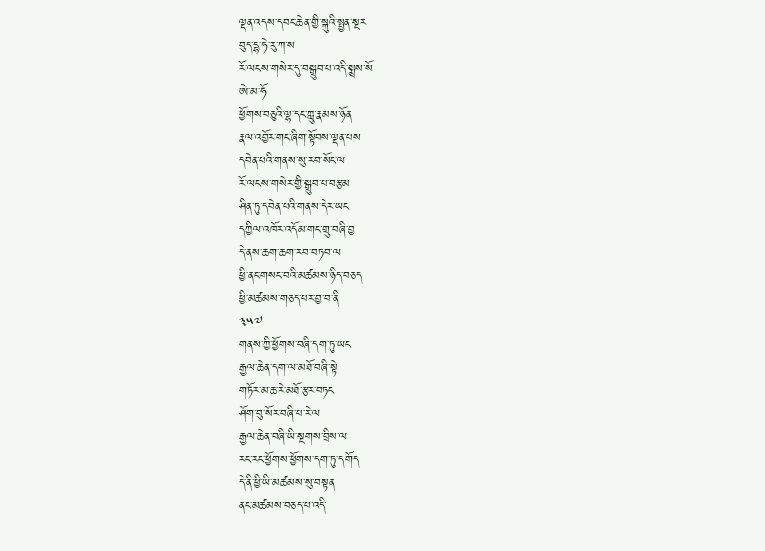ལྡན་འདས་དབང་ཆེན་གྱི་སྐུའི་སྤྱན་སྔར
བུད་དྷ་ཧེ་རུ་ཀ་ས
རོ་ལངས་གསེར་དུ་བསྒྲུབ་པ་འདི་སྨྲས་སོ
ཨེ་མ་ཧོ
ཕྱོགས་བཅུའི་ལྷ་དང་ཀླུ་རྣམས་ཉོན
རྣལ་འབྱོར་གང་ཞིག་སྟོབས་ལྡན་པས
དབེན་པའི་གནས་སུ་རབ་སོང་ལ
རོ་ལངས་གསེར་གྱི་སྒྲུབ་པ་བརྩམ
ཤིན་ཏུ་དབེན་པའི་གནས་དེར་ཡང
དཀྱིལ་འཁོར་འདོམ་གང་གྲུ་བཞི་བྱ
དེ་ནས་ཆག་ཆག་རབ་བཏབ་ལ
ཕྱི་ནང་གསང་བའི་མཚམས་ཉིད་བཅད
ཕྱི་མཚམས་གཅད་པར་བྱ་བ་ནི
༣༥༧
གནས་ཀྱི་ཕྱོགས་བཞི་དག་ཏུ་ཡང
རྒྱལ་ཆེན་དག་ལ་མཐོ་བཞི་སྟེ
གཏོར་མ་ཆ་རེ་མཐོ་རྩར་བཏང
ཤོག་བུ་སོར་བཞི་པ་རེ་ལ
རྒྱལ་ཆེན་བཞི་ཡི་སྔགས་བྲིས་ལ
རང་རང་ཕྱོགས་ཕྱོགས་དག་ཏུ་དགོད
དེ་ནི་ཕྱི་ཡི་མཚམས་སུ་བསྟན
ནང་མཚམས་བཅད་པ་འདི་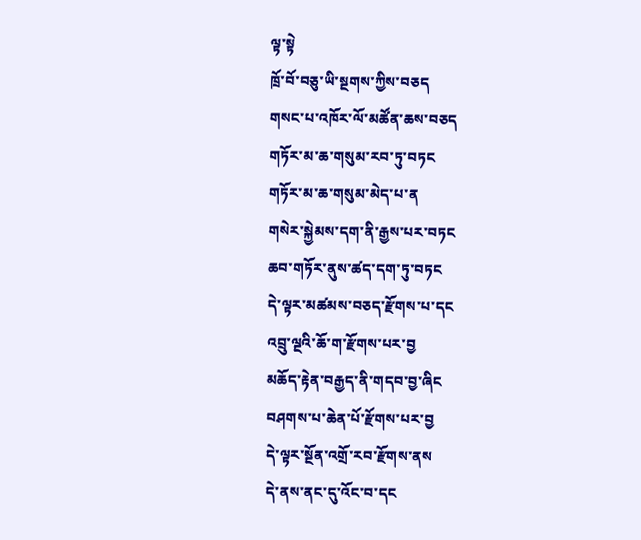ལྟ་སྟེ
ཁྲོ་བོ་བཅུ་ཡི་སྔགས་ཀྱིས་བཅད
གསང་པ་འཁོར་ལོ་མཚོན་ཆས་བཅད
གཏོར་མ་ཆ་གསུམ་རབ་ཏུ་བཏང
གཏོར་མ་ཆ་གསུམ་མེད་པ་ན
གསེར་སྐྱེམས་དག་ནི་རྒྱས་པར་བཏང
ཆབ་གཏོར་ནུས་ཚད་དག་ཏུ་བཏང
དེ་ལྟར་མཚམས་བཅད་རྫོགས་པ་དང
འབྲུ་ལྔའི་ཆོ་ག་རྫོགས་པར་བྱ
མཆོད་རྟེན་བརྒྱད་ནི་གདབ་བྱ་ཞིང
བཤགས་པ་ཆེན་པོ་རྫོགས་པར་བྱ
དེ་ལྟར་སྔོན་འགྲོ་རབ་རྫོགས་ནས
དེ་ནས་ནང་དུ་འོང་བ་དང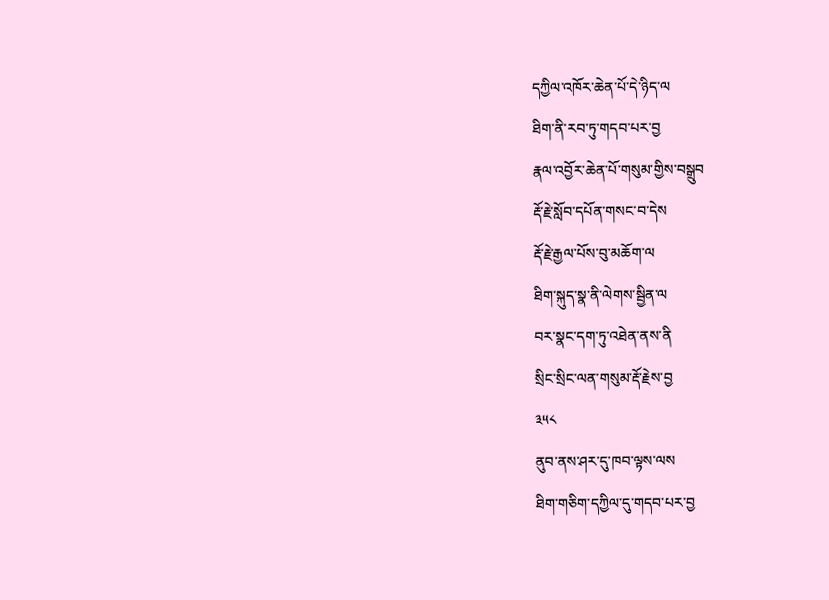དཀྱིལ་འཁོར་ཆེན་པོ་དེ་ཉིད་ལ
ཐིག་ནི་རབ་ཏུ་གདབ་པར་བྱ
རྣལ་འབྱོར་ཆེན་པོ་གསུམ་གྱིས་བསྒྲུབ
རྡོ་རྗེ་སློབ་དཔོན་གསང་བ་དེས
རྡོ་རྗེ་རྒྱལ་པོས་བུ་མཆོག་ལ
ཐིག་སྐུད་སྣ་ནི་ལེགས་སྦྱིན་ལ
བར་སྣང་དག་ཏུ་འཐེན་ནས་ནི
སྲིང་སྲིང་ལན་གསུམ་རྡོ་རྗེས་བྱ
༣༥༨
ནུབ་ནས་ཤར་དུ་ཁབ་ལྟས་ལས
ཐིག་གཅིག་དཀྱིལ་དུ་གདབ་པར་བྱ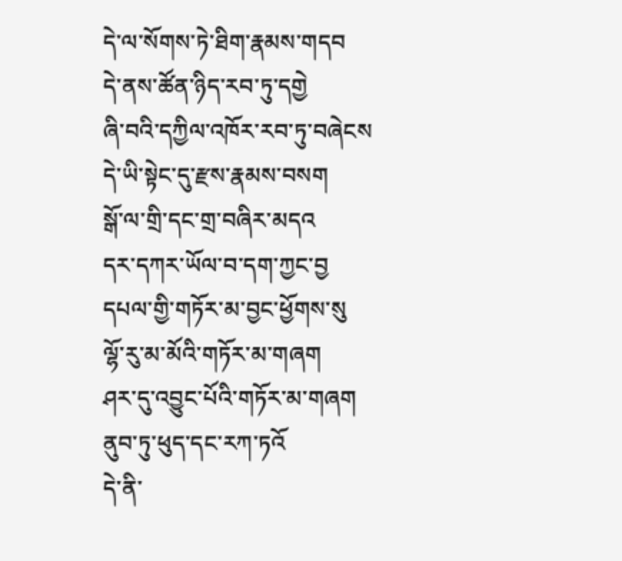དེ་ལ་སོགས་ཏེ་ཐིག་རྣམས་གདབ
དེ་ནས་ཚོན་ཉིད་རབ་ཏུ་དགྱེ
ཞི་བའི་དཀྱིལ་འཁོར་རབ་ཏུ་བཞེངས
དེ་ཡི་སྟེང་དུ་རྫས་རྣམས་བསག
སྒོ་ལ་གྲི་དང་གྲ་བཞིར་མདའ
དར་དཀར་ཡོལ་བ་དག་ཀྱང་བྱ
དཔལ་གྱི་གཏོར་མ་བྱང་ཕྱོགས་སུ
ལྷོ་རུ་མ་མོའི་གཏོར་མ་གཞག
ཤར་དུ་འབྱུང་པོའི་གཏོར་མ་གཞག
ནུབ་ཏུ་ཕུད་དང་རཀ་ཏའོ
དེ་ནི་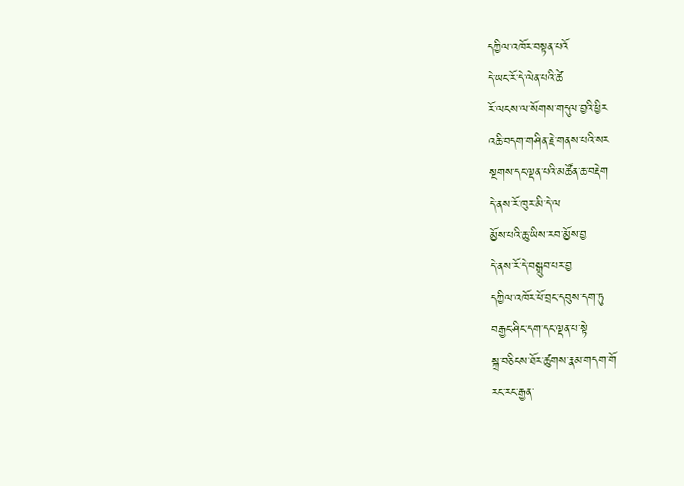དཀྱིལ་འཁོར་བསྟན་པའོ
དེ་ཡང་རོ་དེ་ལེན་པའི་ཚེ
རོ་ལངས་ལ་སོགས་གདུལ་བྱའི་ཕྱིར
འཆི་བདག་གཤིན་རྗེ་གནས་པའི་སར
སྔགས་དང་ལྡན་པའི་མཚོན་ཆ་བརྡེག
དེ་ནས་རོ་ཁུར་མི་དེ་ལ
མྱོས་པའི་ཆུ་ཡིས་རབ་མྱོས་བྱ
དེ་ནས་རོ་དེ་བསྒྲུབ་པར་བྱ
དཀྱིལ་འཁོར་ཕོ་བྲང་དབུས་དག་ཏུ
བརྒྱང་ཤིང་དག་དང་ལྡན་པ་སྟེ
སྐྲ་བཅིངས་ཐོར་ཚུགས་རྣམ་གདག་གོ
རང་རང་རྒྱན་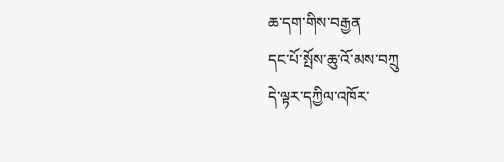ཆ་དག་གིས་བརྒྱན
དང་པོ་སྤོས་ཆུ་འོ་མས་བཀྲུ
དེ་ལྟར་དཀྱིལ་འཁོར་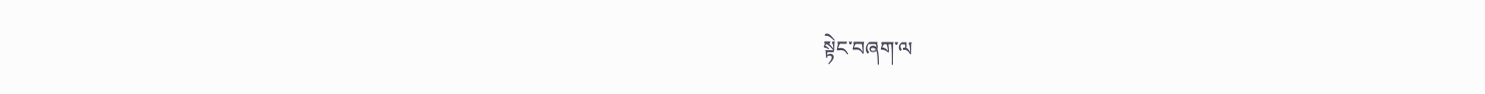སྟེང་བཞག་ལ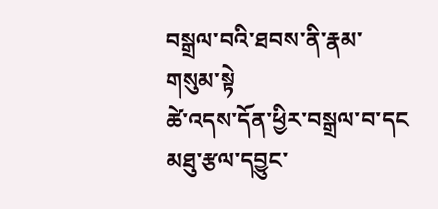བསྒྲལ་བའི་ཐབས་ནི་རྣམ་གསུམ་སྟེ
ཚེ་འདས་དོན་ཕྱིར་བསྒྲལ་བ་དང
མཐུ་རྩལ་དབྱུང་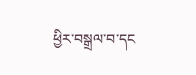ཕྱིར་བསྒྲལ་བ་དང